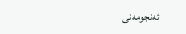ئه‌نجومه‌نی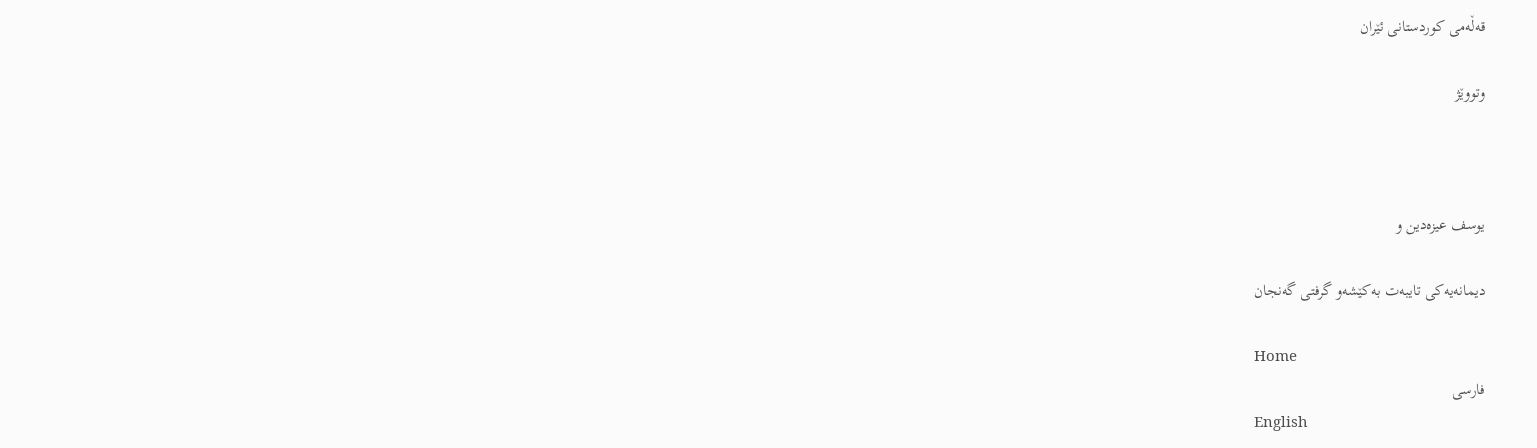قه‌ڵه‌می کوردستانی ئێران

وتووێژ



یوسف عیزه‌دین و

دیمانه‌یه‌كی‌ تایبه‌ت به‌كێشه‌و گرفتی‌ گه‌نجان

Home
فارسی
English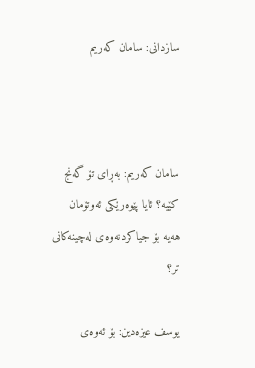سازدانی‌: سامان كه‌ریم



سامان كه‌ریم: به‌ڕای‌ تۆ گه‌نج كێیه‌؟ ئایا پێوه‌رێكی‌ ئه‌وتۆمان هه‌یه‌ بۆ جیاكردنه‌وه‌ی‌ له‌چینه‌كانی‌ تر؟

یوسف عیزه‌دین: بۆ ئه‌وه‌ی‌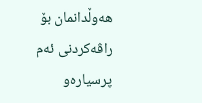هه‌وڵدانمان بۆ راڤه‌كردنی‌ ئه‌م پرسیاره‌و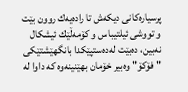پرسیاره‌كانی‌ دیكه‌ش تا راده‌یه‌ك روون بێت و تووشی‌ ئیلتیباس و كۆمه‌ڵێك ئیشكال نه‌بین، ده‌بێت له‌ده‌ستپێكدا بانگهێشتێكی‌ "فۆكۆ" وه‌بیر خۆمان بهێنینه‌وه‌ كه ‌داوا له‌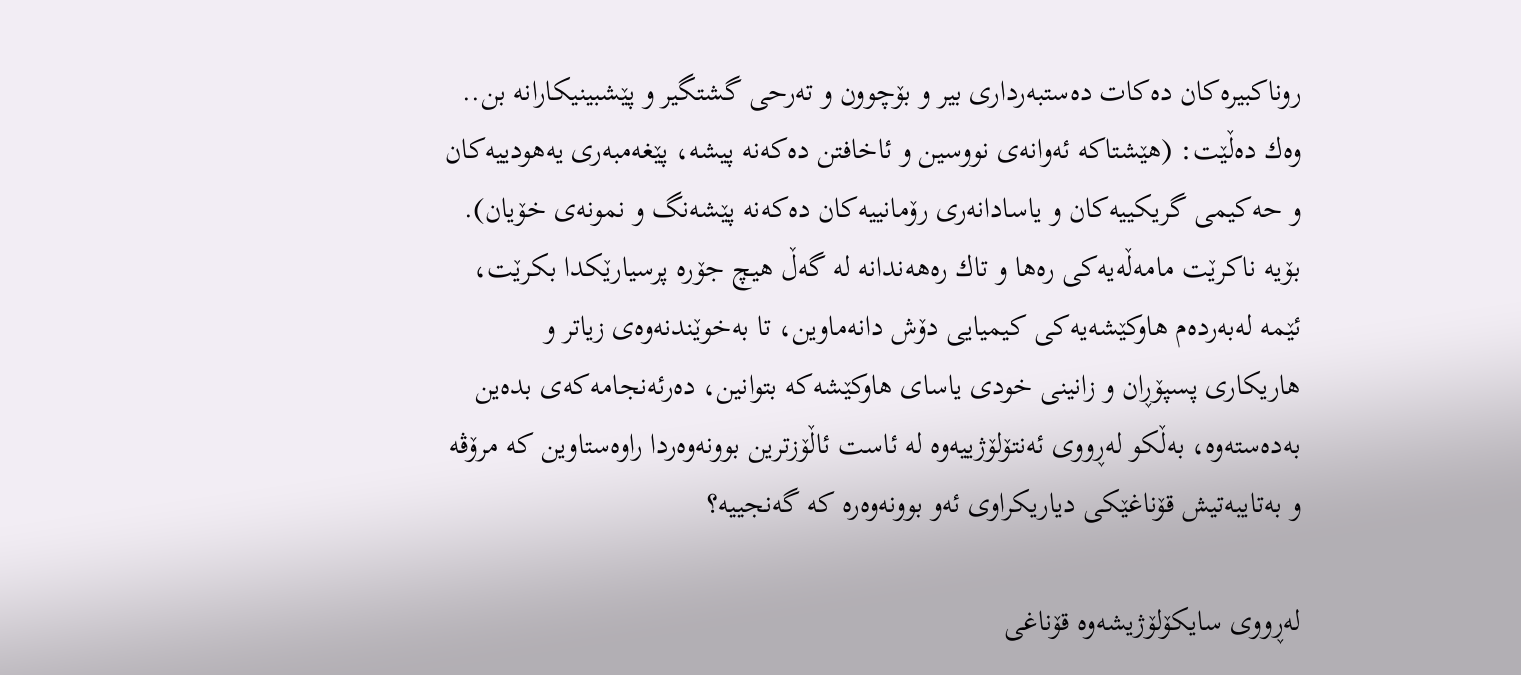روناكبیره‌كان ده‌كات ده‌ستبه‌رداری‌ بیر و بۆچوون و ته‌رحی‌ گشتگیر و پێشبینیكارانه‌ بن.. وه‌ك ده‌ڵێت: (هێشتاكه‌ ئه‌وانه‌ی‌ نووسین و ئاخافتن ده‌كه‌نه‌ پیشه‌، پێغه‌مبه‌ری‌ یه‌هودییه‌كان و حه‌كیمی‌ گریكییه‌كان و یاسادانه‌ری‌ رۆمانییه‌كان ده‌كه‌نه‌ پێشه‌نگ و نمونه‌ی‌ خۆیان). بۆیه‌ ناكرێت مامه‌ڵه‌یه‌كی‌ ره‌ها و تاك ره‌هه‌ندانه‌ له‌ گه‌ڵ هیچ جۆره‌ پرسیارێكدا بكرێت، ئێمه‌ له‌به‌رده‌م هاوكێشه‌یه‌كی‌ كیمیایی‌ دۆش دانه‌ماوین، تا به‌خوێندنه‌وه‌ی‌ زیاتر و هاریكاری‌ پسپۆڕان و زانینی‌ خودی‌ یاسای‌ هاوكێشه‌كه‌ بتوانین، ده‌رئه‌نجامه‌كه‌ی‌ بده‌ین به‌ده‌سته‌وه‌، به‌ڵكو له‌ڕووی‌ ئه‌نتۆلۆژییه‌وه‌ له ‌ئاست ئاڵۆزترین بوونه‌وه‌ردا راوه‌ستاوین كه‌ مرۆڤه و به‌تایبه‌تیش قۆناغێكی‌ دیاریكراوی‌ ئه‌و بوونه‌وه‌ره‌ كه‌ گه‌نجییه‌؟

له‌ڕووی‌ سایكۆلۆژیشه‌وه‌ قۆناغی‌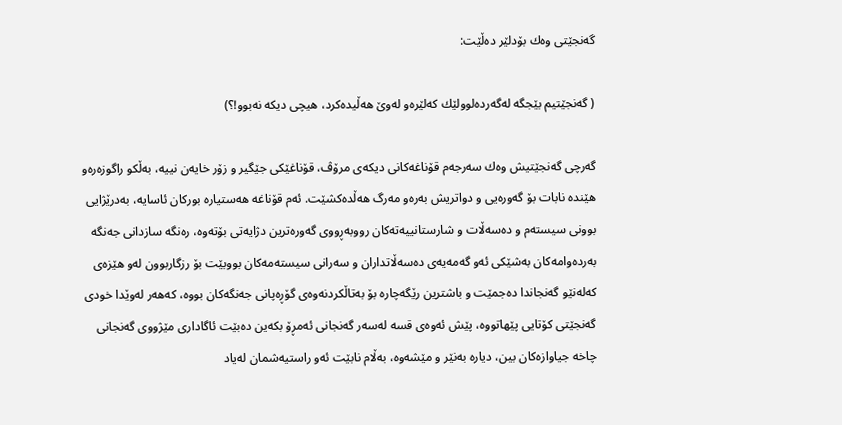گه‌نجێتی‌ وه‌ك بۆدلێر ده‌ڵێت:

( گه‌نجێتیم بێجگه‌ له‌گه‌رده‌لوولێك كه‌لێره‌و له‌وێ‌ هه‌ڵیده‌كرد، هیچی‌ دیكه‌ نه‌بوو!؟)

گه‌رچی‌ گه‌نجێتیش وه‌ك سه‌رجه‌م قۆناغه‌كانی‌ دیكه‌ی‌ مرۆڤ، قۆناغێكی‌ جێگیر و زۆر خایه‌ن نییه‌، به‌ڵكو راگوزه‌ره‌و هێنده‌ نابات بۆ گه‌وره‌یی‌ و دواتریش به‌ره‌و مه‌رگ هه‌ڵده‌كشێت. ئه‌م قۆناغه‌ هه‌ستیاره‌ بوركان ئاسایه‌، به‌درێژایی‌ بوونی‌ سیسته‌م و ده‌سه‌ڵات و شارستانییه‌ته‌كان رووبه‌ڕووی‌ گه‌وره‌ترین دژایه‌تی‌ بۆته‌وه‌، ره‌نگه‌ سازدانی‌ جه‌نگه‌ به‌رده‌وامه‌كان به‌شێكی‌ ئه‌و گه‌مه‌یه‌ی‌ ده‌سه‌ڵاتداران و سه‌رانی‌ سیسته‌مه‌كان بووبێت بۆ رزگاربوون له‌و هێزه‌ی‌ كه‌له‌نێو گه‌نجاندا ده‌جمێت و باشترین رێگه‌چاره‌ بۆ به‌تاڵكردنه‌وه‌ی‌ گۆڕه‌پانی‌ جه‌نگه‌كان بووه‌، كه‌هه‌ر له‌وێدا خودی‌ گه‌نجێتی‌ كۆتایی‌ پێهاتووه‌، پێش ئه‌وه‌ی‌ قسه‌ له‌سه‌ر گه‌نجانی‌ ئه‌مڕۆ بكه‌ین ده‌بێت ئاگاداری‌ مێژووی‌ گه‌نجانی‌ چاخه‌ جیاوازه‌كان بین، دیاره‌ به‌نێر و مێشه‌وه‌، به‌ڵام نابێت ئه‌و راستیه‌شمان له‌یاد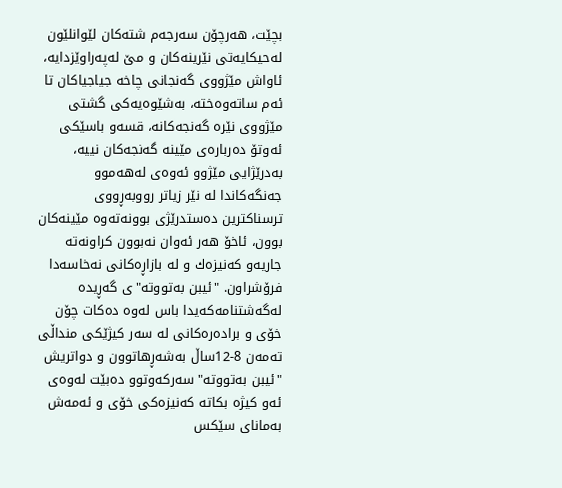بچێت، هه‌رچۆن سه‌رجه‌م شته‌كان لێوانلێون له‌حیكایه‌تی‌ نێرینه‌كان و مێ‌ له‌په‌راوێزدایه‌، ئاواش مێژووی‌ گه‌نجانی‌ چاخه‌ جیاجیاكان تا ئه‌م ساته‌وه‌خته‌، به‌شێوه‌یه‌كی‌ گشتی‌ مێژووی‌ نێره‌ گه‌نجه‌كانه‌، قسه‌و باسێكی‌ ئه‌وتۆ ده‌رباره‌ی‌ مێینه‌ گه‌نجه‌كان نییه‌، به‌درێژایی‌ مێژوو ئه‌وه‌ی‌ له‌هه‌موو جه‌نگه‌كاندا له ‌نێر زیاتر رووبه‌ڕووی‌ ترسناكترین ده‌ستدرێژی‌ بوونه‌ته‌وه‌ مێینه‌كان بوون، ئاخۆ هه‌ر ئه‌وان نه‌بوون كراونه‌ته‌ جاریه‌و كه‌نیزه‌ك و له ‌بازاڕه‌كانی‌ نه‌خاسه‌دا فرۆشراون. "ئیبن به‌تووته‌"ی‌ گه‌ڕیده‌  له‌گه‌شتنامه‌كه‌یدا باس له‌وه‌ ده‌كات چۆن خۆی‌ و براده‌ره‌كانی‌ له ‌سه‌ر كیژێكی‌ منداڵی‌ ته‌مه‌ن 8-12ساڵ‌ به‌شه‌ڕهاتوون و دواتریش "ئیبن به‌تووته‌" سه‌ركه‌وتوو ده‌بێت له‌وه‌ی‌ ئه‌و كیژه‌ بكاته‌ كه‌نیزه‌كی‌ خۆی‌ و ئه‌مه‌ش به‌مانای‌ سێكس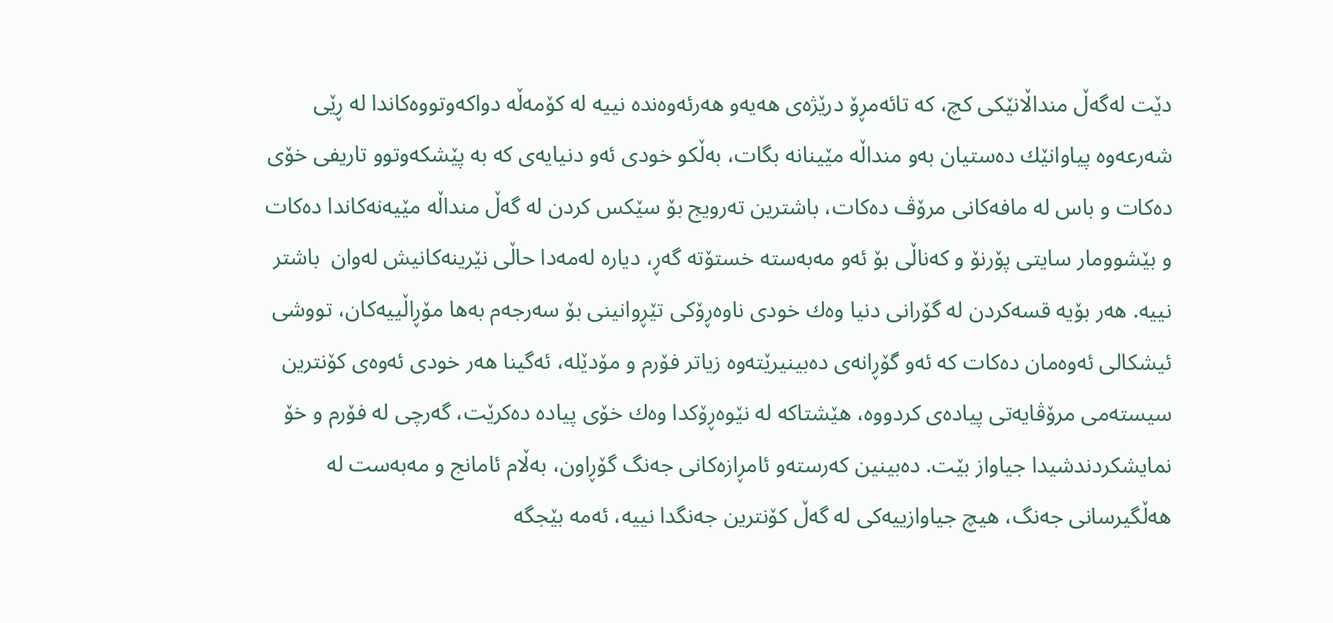دێت له‌گه‌ڵ‌ منداڵانێكی‌ كچ، كه‌ تائه‌مڕۆ درێژه‌ی‌ هه‌یه‌و هه‌رئه‌وه‌نده‌ نییه‌ له‌ كۆمه‌ڵه‌ دواكه‌وتووه‌كاندا له‌ ڕێی‌ شه‌رعه‌وه‌ پیاوانێك ده‌ستیان به‌و منداڵه‌ مێینانه‌ بگات، به‌ڵكو خودی‌ ئه‌و دنیایه‌ی‌ كه‌ به ‌پێشكه‌وتوو تاریفی‌ خۆی‌ ده‌كات و باس له‌ مافه‌كانی‌ مرۆڤ ده‌كات، باشترین ته‌رویج بۆ سێكس كردن له‌ گه‌ڵ‌ منداڵه‌ مێیه‌نه‌كاندا ده‌كات و بێشوومار سایتی‌ پۆرنۆ و كه‌ناڵی‌ بۆ ئه‌و مه‌به‌سته‌ خستۆته‌ گه‌ڕ، دیاره‌ له‌مه‌دا حاڵی‌ نێرینه‌كانیش له‌وان  باشتر نییه‌. هه‌ر بۆیه‌ قسه‌كردن له ‌گۆرانی‌ دنیا وه‌ك خودی‌ ناوه‌ڕۆكی‌ تێڕوانینی‌ بۆ سه‌رجه‌م به‌ها مۆڕاڵییه‌كان، تووشی‌ ئیشكالی‌ ئه‌وه‌مان ده‌كات كه ‌ئه‌و گۆڕانه‌ی‌ ده‌بینیرێته‌وه‌ زیاتر فۆرم و مۆدێله‌، ئه‌گینا هه‌ر خودی‌ ئه‌وه‌ی‌ كۆنترین سیسته‌می‌ مرۆڤایه‌تی‌ پیاده‌ی‌ كردووه‌، هێشتاكه‌ له‌ نێوه‌ڕۆكدا وه‌ك خۆی‌ پیاده ‌ده‌كرێت، گه‌رچی‌ له‌ فۆرم و خۆ نمایشكردندشیدا جیاواز بێت. ده‌بینین كه‌رسته‌و ئامڕازه‌كانی‌ جه‌نگ گۆڕاون، به‌ڵام ئامانج و مه‌به‌ست له‌ هه‌ڵگیرسانی‌ جه‌نگ، هیچ جیاوازییه‌كی‌ له گه‌ڵ‌ كۆنترین جه‌نگدا نییه‌، ئه‌مه‌ بێجگه‌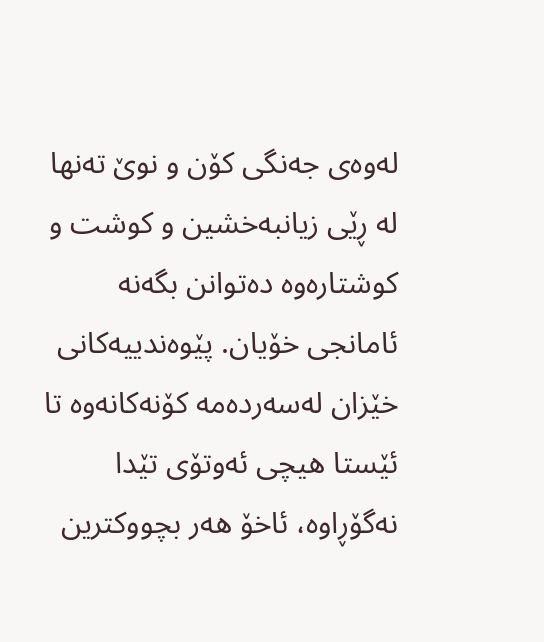له‌وه‌ی‌ جه‌نگی‌ كۆن و نوێ‌ ته‌نها له‌ ڕێی‌ زیانبه‌خشین و كوشت و كوشتاره‌وه‌ ده‌توانن بگه‌نه‌ ئامانجی‌ خۆیان. پێوه‌ندییه‌كانی‌ خێزان له‌سه‌رده‌مه‌ كۆنه‌كانه‌وه‌ تا ئێستا هیچی‌ ئه‌وتۆی‌ تێدا نه‌گۆڕاوه‌، ئاخۆ هه‌ر بچووكترین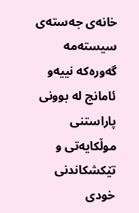خانه‌ی‌ جه‌سته‌ی‌ سیسته‌مه‌ گه‌وره‌كه‌ نییه‌و ئامانج له‌ بوونی‌ پاراستنی‌ موڵكایه‌تی‌ و تێكشكاندنی‌ خودی‌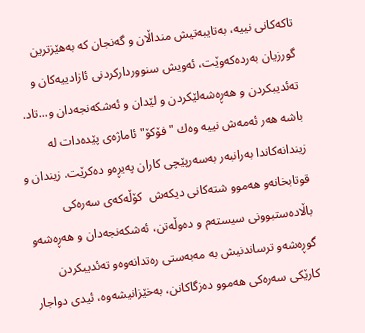تاكه‌كانی‌ نییه‌، به‌تایبه‌تیش منداڵان و گه‌نجان كه ‌به‌هێزترین گورزیان به‌رده‌كه‌وێت، ئه‌ویش سنوورداركردنی‌ ئازادییه‌كان و ته‌ئدیبكردن و هه‌ڕه‌شه‌لێكردن و لێدان و ئه‌شكه‌نجه‌دان و...تاد. باشه‌ هه‌ر ئه‌مه‌ش نییه‌ وه‌ك "فۆكۆ" ئاماژه‌ی‌ پێده‌دات له‌ زیندانه‌كاندا به‌رانبه‌ر به‌سه‌رپێچی‌ كاران په‌یڕه‌و ده‌كرێت. زیندان و قوتابخانه‌و هه‌موو شته‌كانی‌ دیكه‌ش  كۆڵه‌كه‌ی‌ سه‌ره‌كی‌ باڵاده‌ستبوونی‌ سیسته‌م و ده‌وڵه‌تن، ئه‌شكه‌نجه‌دان و هه‌ڕه‌شه‌و گوڕه‌شه‌و ترساندنیش به‌ مه‌به‌ستی‌ ره‌تدانه‌وه‌و ته‌ئدیبكردن كارێكی‌ سه‌ره‌كی‌ هه‌موو ده‌زگاكانن، به‌خێزانیشه‌وه‌، ئیدی‌ دواجار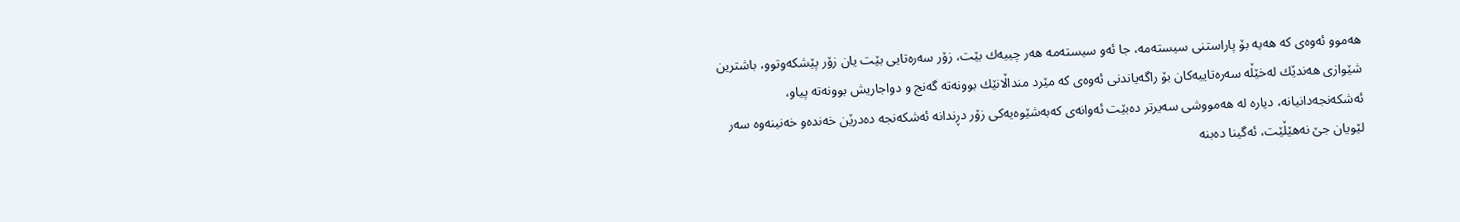هه‌موو ئه‌وه‌ی‌ كه‌ هه‌یه‌ بۆ پاراستنی‌ سیسته‌مه‌، جا ئه‌و سیسته‌مه‌ هه‌ر چییه‌ك بێت، زۆر سه‌ره‌تایی‌ بێت یان زۆر پێشكه‌وتوو، باشترین شێوازی‌ هه‌ندێك له‌خێڵه‌ سه‌ره‌تاییه‌كان بۆ راگه‌یاندنی‌ ئه‌وه‌ی‌ كه‌ مێرد منداڵانێك بوونه‌ته‌ گه‌نج و دواجاریش بوونه‌ته‌ پیاو، ئه‌شكه‌نجه‌دانیانه‌، دیاره‌ له ‌هه‌مووشی‌ سه‌یرتر ده‌بێت ئه‌وانه‌ی‌ كه‌به‌شێوه‌یه‌كی‌ زۆر دڕندانه‌ ئه‌شكه‌نجه‌ ده‌درێن خه‌نده‌و خه‌نینه‌وه‌ سه‌ر لێویان جێ‌ نه‌هێڵێت، ئه‌گینا ده‌بنه‌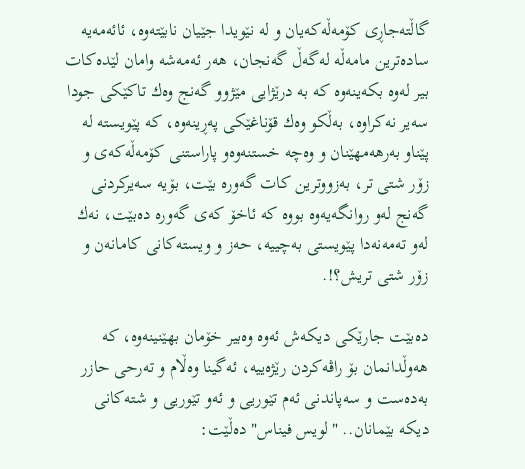گاڵته‌جاڕی‌ كۆمه‌ڵه‌كه‌یان و له ‌نێویدا جێیان نابێته‌وه‌، ئائه‌مه‌یه‌ ساده‌ترین مامه‌ڵه‌ له‌گه‌ڵ‌ گه‌نجان، هه‌ر ئه‌مه‌شه‌ وامان لێده‌كات بیر له‌وه‌ بكه‌ینه‌وه‌ كه ‌به‌ درێژایی‌ مێژوو گه‌نج وه‌ك تاكێكی‌ جودا سه‌یر نه‌كراوه‌، به‌ڵكو وه‌ك قۆناغێكی‌ په‌ڕینه‌وه‌، كه ‌پێویسته‌ له‌ پێناو به‌رهه‌مهێنان و وه‌چه‌ خستنه‌وه‌و پاراستنی‌ كۆمه‌ڵه‌كه‌ی‌ و زۆر شتی‌ تر، به‌زووترین كات گه‌وره‌ بێت، بۆیه‌ سه‌یركردنی‌ گه‌نج له‌و روانگه‌یه‌وه‌ بووه‌ كه‌ ئاخۆ كه‌ی‌ گه‌وره‌ ده‌بێت، نه‌ك له‌و ته‌مه‌نه‌دا پێویستی‌ به‌چییه‌، حه‌ز و ویسته‌كانی‌ كامانه‌ن و زۆر شتی‌ تریش؟!.

ده‌بێت جارێكی‌ دیكه‌ش ئه‌وه‌ وه‌بیر خۆمان بهێنینه‌وه‌، كه‌ هه‌وڵدانمان بۆ راڤه‌كردن رێژه‌ییه‌، ئه‌گینا وه‌ڵام و ته‌رحی‌ حازر به‌ده‌ست و سه‌پاندنی‌ ئه‌م تێوریی‌ و ئه‌و تێوریی‌ و شته‌كانی‌ دیكه‌ بێمانان.. "لویس فیناس" ده‌ڵێت: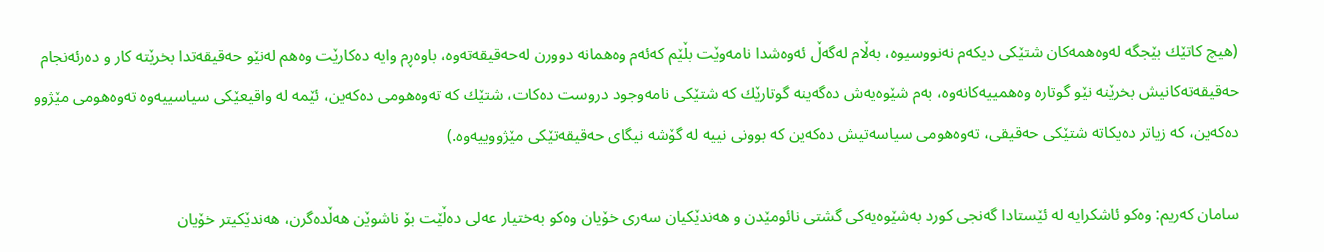(هیچ كاتێك بێجگه‌ له‌وه‌همه‌كان شتێكی‌ دیكه‌م نه‌نووسیوه‌، به‌ڵام له‌گه‌ڵ‌ ئه‌وه‌شدا نامه‌وێت بڵێم كه‌ئه‌م وه‌همانه‌ دوورن له‌حه‌قیقه‌ته‌وه‌، باوه‌ڕم وایه‌ ده‌كارێت وه‌هم له‌نێو حه‌قیقه‌تدا بخرێته‌ كار و ده‌رئه‌نجام حه‌قیقه‌ته‌كانیش بخرێنه‌ نێو گوتاره‌ وه‌همییه‌كانه‌وه‌، به‌م شێوه‌یه‌ش ده‌گه‌ینه‌ گوتارێك كه‌ شتێكی‌ نامه‌وجود دروست ده‌كات، شتێك كه ‌ته‌وه‌هومی‌ ده‌كه‌ین، ئێمه‌ له ‌واقیعێكی‌ سیاسییه‌وه‌ ته‌وه‌هومی‌ مێژوو ده‌كه‌ین، كه‌ زیاتر ده‌یكاته‌ شتێكی‌ حه‌قیقی‌، ته‌وه‌هومی‌ سیاسه‌تیش ده‌كه‌ین كه‌ بوونی‌ نییه‌ له‌ گۆشه‌ نیگای‌ حه‌قیقه‌تێكی‌ مێژووییه‌وه‌.)

سامان كه‌ریم: وه‌كو ئاشكرایه‌ له‌ ئێستادا گه‌نجی‌ كورد به‌شێوه‌یه‌كی‌ گشتی‌ نائومێدن و هه‌ندێكیان سه‌ری‌ خۆیان وه‌كو به‌ختیار عه‌لی‌ ده‌ڵێت بۆ ناشوێن هه‌ڵده‌گرن، هه‌ندێكیتر خۆیان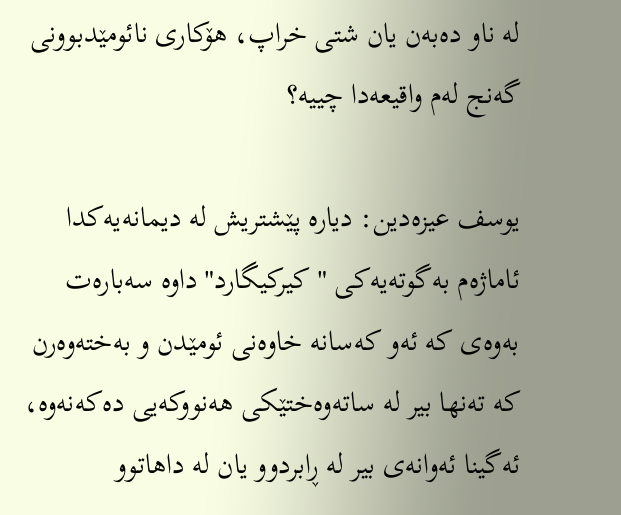له‌ ناو ده‌به‌ن یان شتی‌ خراپ، هۆكاری‌ نائومێدبوونی‌ گه‌نج له‌م واقیعه‌دا چییه‌؟

یوسف عیزه‌دین: دیاره‌ پێشتریش له ‌دیمانه‌یه‌كدا ئاماژه‌م به‌گوته‌یه‌كی‌ "كیركیگارد"داوه‌ سه‌باره‌ت به‌وه‌ی‌ كه ‌ئه‌و كه‌سانه‌ خاوه‌نی‌ ئومێدن و به‌خته‌وه‌رن كه ‌ته‌نها بیر له ‌ساته‌وه‌ختێكی‌ هه‌نووكه‌یی‌ ده‌كه‌نه‌وه‌، ئه‌گینا ئه‌وانه‌ی‌ بیر له ‌ڕابردوو یان له‌ داهاتوو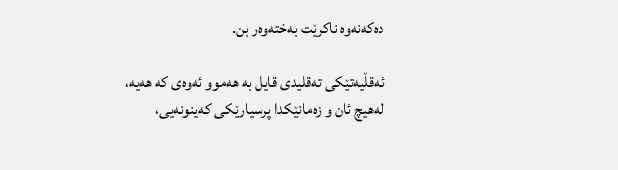ده‌كه‌نه‌وه‌ ناكرێت به‌خته‌وه‌ر بن.

ئه‌قڵیه‌تێكی‌ ته‌قلیدی‌ قایل به‌ هه‌موو ئه‌وه‌ی‌ كه‌ هه‌یه‌، له‌هیچ ئان و زه‌مانێكدا پرسیارێكی‌ كه‌ینونه‌یی‌،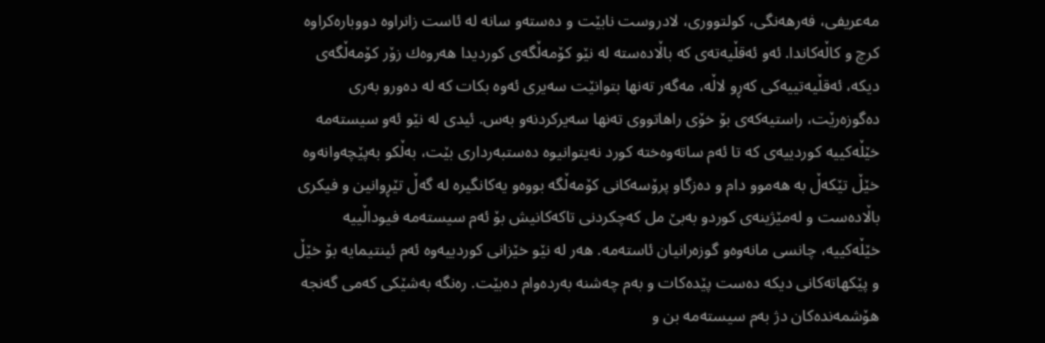مه‌عریفی‌، فه‌رهه‌نگی‌، كولتووری‌، لادروست نابێت و ده‌سته‌و سانه‌ له ‌ئاست زانراوه‌ دووباره‌كراوه‌ كرچ و كاڵه‌كاندا. ئه‌و ئه‌قڵیه‌ته‌ی‌ كه ‌باڵاده‌سته‌ له ‌نێو كۆمه‌ڵگه‌ی‌ كوردیدا هه‌روه‌ك زۆر كۆمه‌ڵگه‌ی‌ دیكه‌، ئه‌قڵیه‌تییه‌كی‌ كه‌ڕو لاڵه‌، مه‌گه‌ر ته‌نها بتوانێت سه‌یری‌ ئه‌وه‌ بكات كه‌ له ‌ده‌ورو به‌ری‌ ده‌گوزه‌رێت، راستیه‌كه‌ی‌ بۆ خۆی‌ راهاتووی‌ ته‌نها سه‌یركردنه‌و به‌س. ئیدی‌ له ‌نێو ئه‌و سیسته‌مه‌ خێڵه‌كییه‌ كوردییه‌ی‌ كه ‌تا ئه‌م ساته‌وه‌خته‌ كورد نه‌یتوانیوه‌ ده‌ستبه‌رداری‌ بێت، به‌ڵكو به‌پێچه‌وانه‌وه‌ خێڵ‌ تێكه‌ڵ‌ به‌ هه‌موو دام و ده‌زگاو پرۆسه‌كانی‌ كۆمه‌ڵگه‌ بووه‌و یه‌كانگیره‌ له‌ گه‌ڵ‌ تێڕوانین و فیكری‌ باڵاده‌ست و له‌مێژینه‌ی‌ كوردو به‌بێ‌ مل كه‌چكردنی‌ تاكه‌كانیش بۆ ئه‌م سیسته‌مه‌ فیوداڵییه‌ خێڵه‌كییه‌، چانسی‌ مانه‌وه‌و گوزه‌رانیان ئاسته‌مه‌. هه‌ر له ‌نێو خێزانی‌ كوردییه‌وه‌ ئه‌م ئینتیمایه‌ بۆ خێڵ‌ و پێكهاته‌كانی‌ دیكه‌ ده‌ست پێده‌كات و به‌م چه‌شنه‌ به‌رده‌وام ده‌بێت. ره‌نگه‌ به‌شێكی‌ كه‌می‌ گه‌نجه‌ هۆشمه‌نده‌كان دژ به‌م سیسته‌مه‌ بن و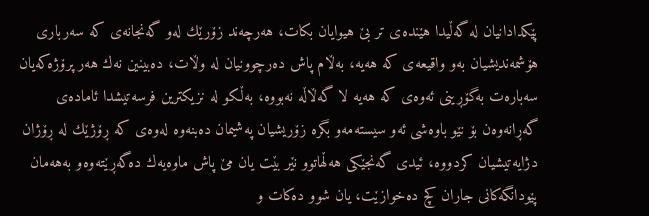پێكدادانیان له ‌گه‌ڵیدا هێنده‌ی‌ تر بێ هیوایان بكات، هه‌رچه‌ند زۆرێك له‌و گه‌نجانه‌ی‌ كه ‌سه‌رباری‌ هۆشمه‌ندیشیان به‌و واقیعه‌ی‌ كه ‌هه‌یه‌، به‌ڵام پاش ده‌رچوونیان له‌ وڵات، ده‌بینین نه‌ك هه‌ر پرۆژه‌كه‌یان سه‌باره‌ت به‌گۆڕینی‌ ئه‌وه‌ی‌ كه ‌هه‌یه‌ لا گه‌ڵاڵه‌ نه‌بووه‌، به‌ڵكو له ‌نزیكترین فرسه‌تیشدا ئاماده‌ی‌ گه‌ڕانه‌وه‌ن بۆ نێو باوه‌شی‌ ئه‌و سیسته‌مه‌و بگره‌ زۆریشیان په‌شیمان ده‌بنه‌وه‌ له‌وه‌ی‌ كه ‌ڕۆژێك له ‌ڕۆژان دژایه‌تیشیان كردووه‌، ئیدی‌ گه‌نجێكی‌ هه‌ڵهاتوو نێر بێت یان مێ‌ پاش ماوه‌یه‌ك ده‌گه‌ڕێته‌وه‌و به‌هه‌مان پێودانگه‌كانی‌ جاران كچ ده‌خوازێت، یان شوو ده‌كات و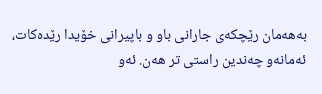به‌هه‌مان رێچكه‌ی‌ جارانی‌ باو و باپیرانی‌ خۆیدا رێده‌كات، ئه‌مانه‌و چه‌ندین راستی‌ تر هه‌ن. ئه‌و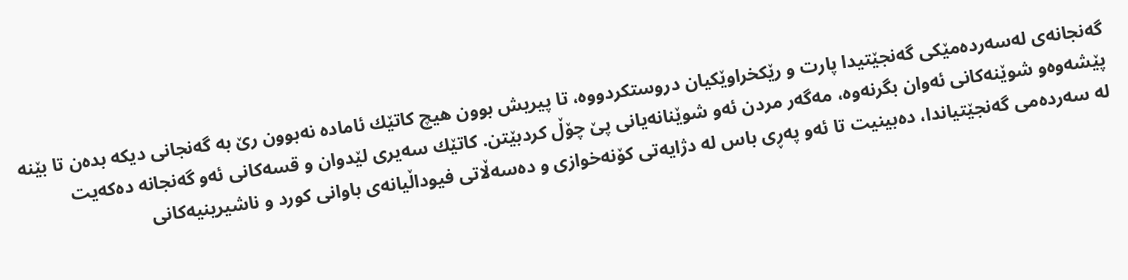گه‌نجانه‌ی‌ له‌سه‌رده‌مێكی‌ گه‌نجێتیدا پارت و رێكخراوێكیان دروستكردووه‌، تا پیریش بوون هیچ كاتێك ئاماده ‌نه‌بوون رێ‌ به ‌گه‌نجانی‌ دیكه‌ بده‌ن تا بێنه‌ پێشه‌وه‌و شوێنه‌كانی‌ ئه‌وان بگرنه‌وه‌، مه‌گه‌ر مردن ئه‌و شوێنانه‌یانی‌ پێ‌ چۆڵ كردبێتن. كاتێك سه‌یری‌ لێدوان و قسه‌كانی‌ ئه‌و گه‌نجانه‌ ده‌كه‌یت له ‌سه‌رده‌می‌ گه‌نجێتیاندا، ده‌بینیت تا ئه‌و په‌ڕی‌ باس له‌ دژایه‌تی‌ كۆنه‌خوازی‌ و ده‌سه‌ڵاتی‌ فیوداڵیانه‌ی‌ باوانی‌ كورد و ناشیرینیه‌كانی‌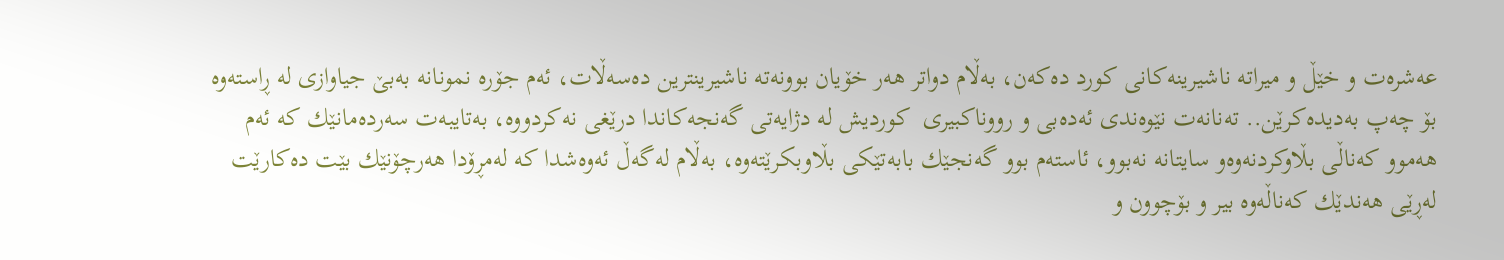عه‌شره‌ت و خێڵ‌ و میراته‌ ناشیرینه‌كانی‌ كورد ده‌كه‌ن، به‌ڵام دواتر هه‌ر خۆیان بوونه‌ته‌ ناشیرینترین ده‌سه‌ڵات، ئه‌م جۆره‌ نمونانه‌ به‌بێ‌ جیاوازی‌ له ‌ڕاسته‌وه‌ بۆ چه‌پ به‌دیده‌كرێن.. ته‌نانه‌ت نێوه‌ندی‌ ئه‌ده‌بی‌ و رووناكبیری‌  كوردیش له ‌دژایه‌تی‌ گه‌نجه‌كاندا درێغی‌ نه‌كردووه‌، به‌تایبه‌ت سه‌رده‌مانێك كه ‌ئه‌م هه‌موو كه‌ناڵی‌ بڵاوكردنه‌وه‌و سایتانه‌ نه‌بوو، ئاسته‌م بوو گه‌نجێك بابه‌تێكی‌ بڵاوبكرێته‌وه‌، به‌ڵام له‌گه‌ڵ‌ ئه‌وه‌شدا كه ‌له‌مڕۆدا هه‌رچۆنێك بێت ده‌كارێت له‌ڕێی‌ هه‌ندێك كه‌ناڵه‌وه‌ بیر و بۆچوون و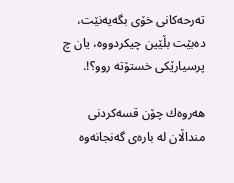ته‌رحه‌كانی‌ خۆی‌ بگه‌یه‌نێت، ده‌بێت بڵێین چیكردووه‌، یان چ پرسیارێكی‌ خستۆته‌ روو؟!.

هه‌روه‌ك چۆن قسه‌كردنی‌ منداڵان له ‌باره‌ی‌ گه‌نجانه‌وه‌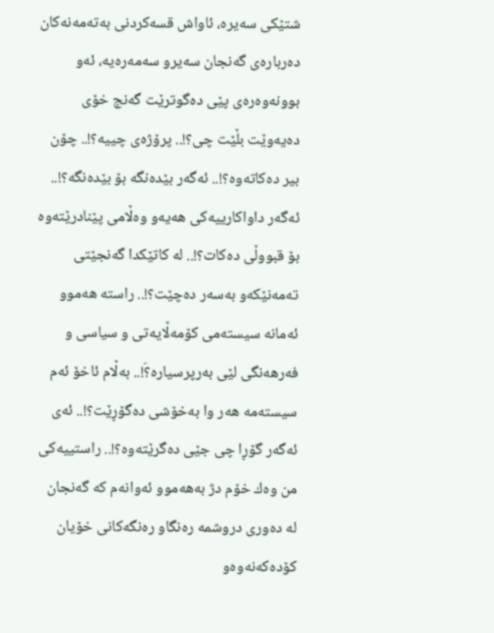شتێكی‌ سه‌یره‌، ئاواش قسه‌كردنی‌ به‌ته‌مه‌نه‌كان ده‌رباره‌ی‌ گه‌نجان سه‌یرو سه‌مه‌ره‌یه‌، ئه‌و بوونه‌وه‌ره‌ی‌ پێی‌ ده‌گوترێت گه‌نج خۆی‌ ده‌یه‌وێت بڵێت چی‌؟!.. پرۆژه‌ی‌ چییه‌؟!.. چۆن بیر ده‌كاته‌وه‌؟!.. ئه‌گه‌ر بێده‌نگه‌ بۆ بێده‌نگه‌؟!.. ئه‌گه‌ر داواكارییه‌كی‌ هه‌یه‌و وه‌ڵامی‌ پێنادرێته‌وه‌ بۆ قبووڵی‌ ده‌كات؟!.. له‌ كاتێكدا گه‌نجێتی‌ ته‌مه‌نێكه‌و به‌سه‌ر ده‌چێت؟!.. راسته‌ هه‌موو ئه‌مانه‌ سیسته‌می‌ كۆمه‌ڵایه‌تی‌ و سیاسی‌ و فه‌رهه‌نگی‌ لێی‌ به‌رپرسیاره‌؟َ!.. به‌ڵام ئاخۆ ئه‌م سیسته‌مه‌ هه‌ر وا به‌خۆشی‌ ده‌گۆڕێت؟!.. ئه‌ی‌ ئه‌گه‌ر گۆڕا چی‌ جێی‌ ده‌گرێته‌وه‌؟!.. راستییه‌كی‌ من وه‌ك خۆم دژ به‌هه‌موو ئه‌وانه‌م كه‌ گه‌نجان له ‌ده‌وری‌ دروشمه‌ ره‌نگاو ره‌نگه‌كانی‌ خۆیان كۆده‌كه‌نه‌وه‌و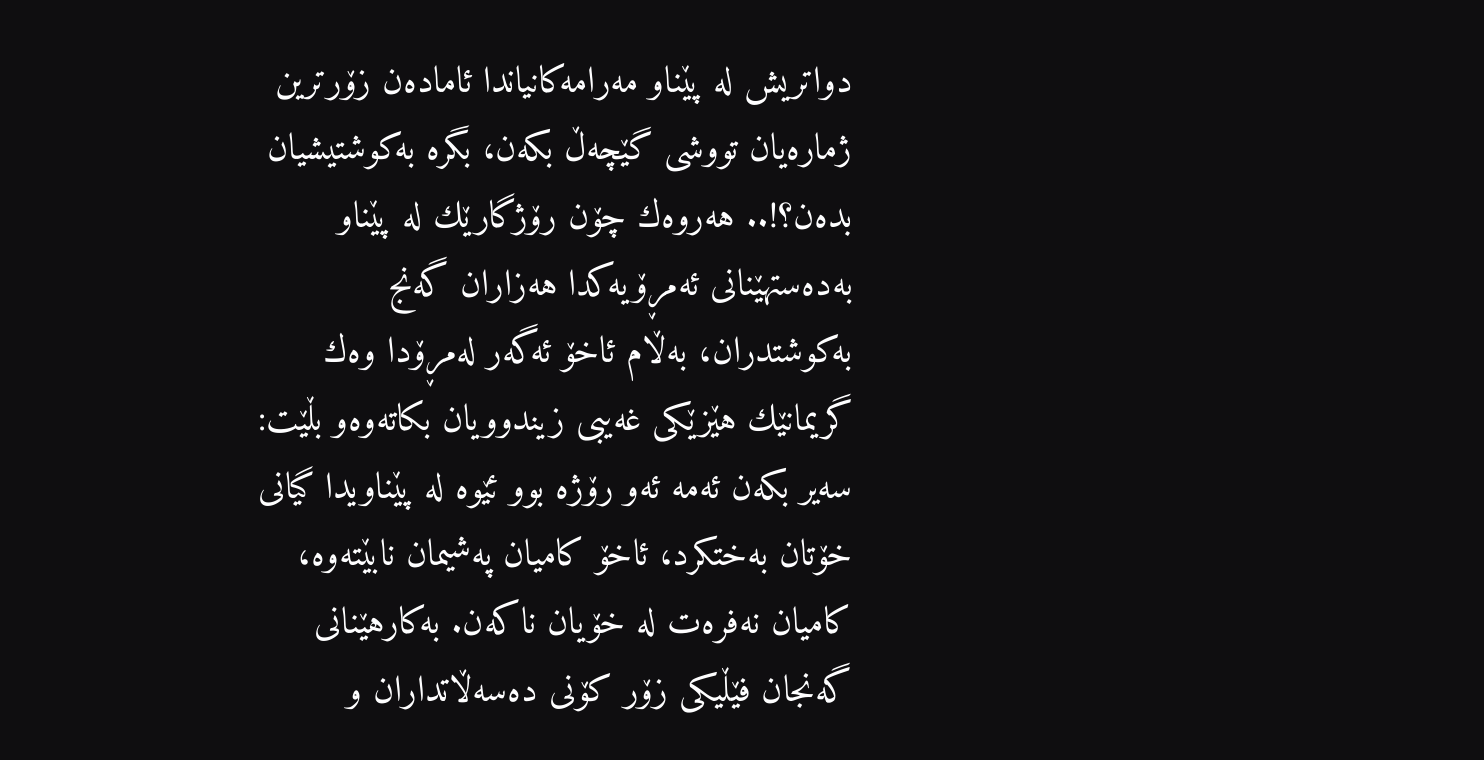دواتریش له‌ پێناو مه‌رامه‌كانیاندا ئاماده‌ن زۆرترین ژماره‌یان تووشی‌ گێچه‌ڵ‌ بكه‌ن، بگره‌ به‌كوشتیشیان بده‌ن؟!.. هه‌روه‌ك چۆن رۆژگارێك له‌ پێناو به‌ده‌ستهێنانی‌ ئه‌مڕۆیه‌كدا هه‌زاران گه‌نج به‌كوشتدران، به‌ڵام ئاخۆ ئه‌گه‌ر له‌مڕۆدا وه‌ك گریمانێك هێزێكی‌ غه‌یبی‌ زیندوویان بكاته‌وه‌و بڵێت: سه‌یر بكه‌ن ئه‌مه‌ ئه‌و رۆژه‌ بوو ئێوه‌ له ‌پێناویدا گیانی‌ خۆتان به‌ختكرد، ئاخۆ كامیان په‌شیمان نابێته‌وه‌، كامیان نه‌فره‌ت له‌ خۆیان ناكه‌ن. به‌كارهێنانی‌ گه‌نجان فێڵیكی‌ زۆر كۆنی‌ ده‌سه‌ڵاتداران و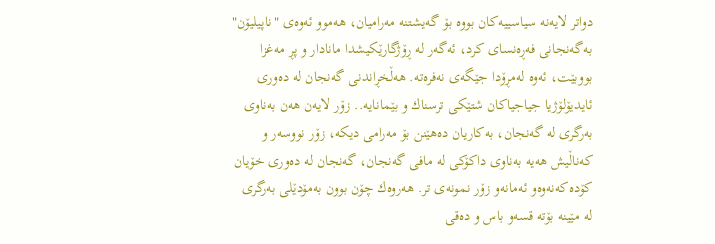دواتر لایه‌نه‌ سیاسییه‌كان بووه‌ بۆ گه‌یشتنه‌ مه‌رامیان، هه‌موو ئه‌وه‌ی‌ "ناپیلیۆن" به‌گه‌نجانی‌ فه‌ڕه‌نسای‌ كرد، ئه‌گه‌ر له ‌ڕۆژگارێكیشدا مانادار و پڕ مه‌غزا بووبێت، ئه‌وه‌ له‌مڕۆدا جێگه‌ی‌ نه‌فره‌ته‌. هه‌ڵخڕاندنی‌ گه‌نجان له‌ ده‌وری‌ ئایدیۆلۆژیا جیاجیاكان شتێكی‌ ترسناك و بێمانایه‌.. زۆر لایه‌ن هه‌ن به‌ناوی‌ به‌رگری‌ له ‌گه‌نجان، به‌كاریان ده‌هێنن بۆ مه‌رامی‌ دیكه‌، زۆر نووسه‌ر و كه‌ناڵیش هه‌یه‌ به‌ناوی‌ داكۆكی‌ له‌ مافی‌ گه‌نجان، گه‌نجان له ‌ده‌وری‌ خۆیان كۆده‌كه‌نه‌وه‌و ئه‌مانه‌و زۆر نمونه‌ی‌ تر. هه‌روه‌ك چۆن بوون به‌مۆدێلی‌ به‌رگری‌ له ‌مێینه‌ بۆته‌ قسه‌و باس و ده‌قی‌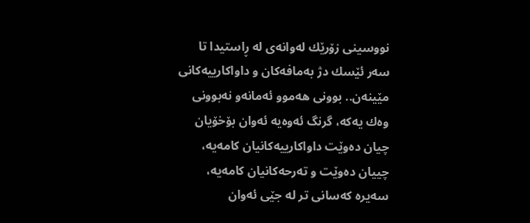نووسینی‌ زۆرێك له‌وانه‌ی‌ له‌ ڕاستیدا تا سه‌ر ئێسك دژ به‌مافه‌كان و داواكارییه‌كانی‌ مێینه‌ن.. بوونی‌ هه‌موو ئه‌مانه‌و نه‌بوونی‌ وه‌ك یه‌كه‌، گرنگ ئه‌وه‌یه‌ ئه‌وان بۆخۆیان چیان ده‌وێت داواكارییه‌كانیان كامه‌یه‌، چییان ده‌وێت و ته‌رحه‌كانیان كامه‌یه‌، سه‌یره‌ كه‌سانی‌ تر له‌ جێی‌ ئه‌وان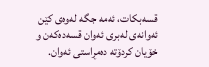قسه‌بكات، ئه‌مه‌ جگه‌ له‌وه‌ی‌ كێن ئه‌وانه‌ی‌ له‌بری‌ ئه‌وان قسه‌ده‌كه‌ن و خۆیان كردۆته‌ ده‌مڕاستی‌ ئه‌وان.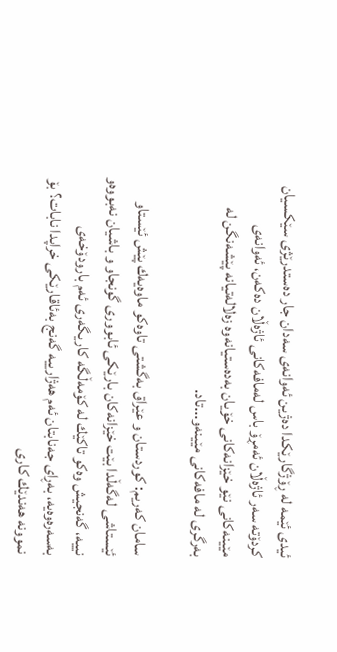ئیدی‌ ئێمه‌ له‌ ڕۆژگارێكدا ده‌ژین ئه‌وانه‌ی‌ سه‌دان جار ده‌ستدرێژی‌ سێكسیان كردۆته‌ سه‌ر ئاژه‌ڵان ئه‌مڕۆ باس له‌مافه‌كانی‌ ئاژه‌ڵان ده‌كه‌ن، ئه‌وانه‌ی‌ مێینه‌كانی‌ نێو خێزانه‌كانی‌ خۆیان به‌ده‌ستیانه‌وه‌ زه‌لاله‌تیانه‌ پێشه‌نگن له‌ به‌رگری‌ له مافه‌كانی‌ مێینه‌و...تاد.

سامان كه‌ریم: كوردستان و عێراق به‌گشتی‌ تاوه‌كو ماوه‌یه‌ك پێش ئێستاو ئێستاشی‌ له‌گه‌ڵدا بێت خێزانه‌كان بارێكی‌ ئابووری‌ گونجاو و باشیان نه‌بووه‌و نییه‌، گه‌نجیش وه‌كو تاكێك له ‌كۆمه‌ڵگه‌ كاریگه‌ری‌ ئه‌م بارودۆخه‌ی‌ به‌سه‌ره‌وه‌یه‌، به‌ڕای‌ جه‌نابتان ئه‌م هه‌ژارییه‌ گه‌نج به‌ئاقارێكی‌ خراپدا نابات؟ بۆ نموونه‌ هه‌ندێك كاری‌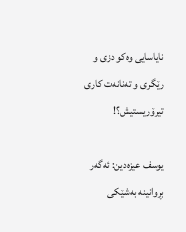نایاسایی‌ وه‌كو دزی‌ و رێگری‌ و ته‌نانه‌ت كاری‌ تیرۆریستیش؟!

یوسف عیزه‌دین: ئه‌گه‌ر بڕوانینه‌ به‌شێكی‌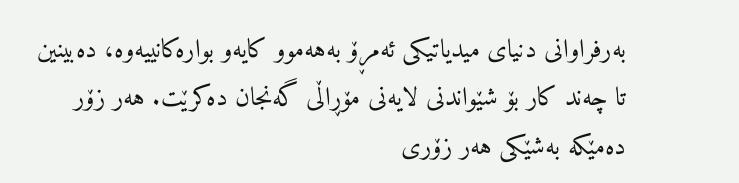به‌رفراوانی‌ دنیای‌ میدیاتیكی‌ ئه‌مڕۆ به‌هه‌موو كایه‌و بواره‌كانییه‌وه‌، ده‌بینین تا چه‌ند كار بۆ شێواندنی‌ لایه‌نی‌ مۆڕاڵی‌ گه‌نجان ده‌كرێت. هه‌ر زۆر ده‌مێكه‌ به‌شێكی‌ هه‌ر زۆری‌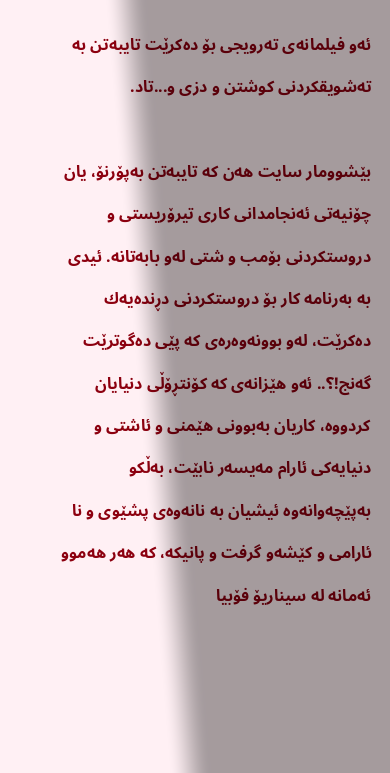ئه‌و فیلمانه‌ی‌ ته‌رویجی‌ بۆ ده‌كرێت تایبه‌تن به‌ ته‌شویقكردنی‌ كوشتن و دزی‌ و...تاد.

بێشوومار سایت هه‌ن كه ‌تایبه‌تن به‌پۆرنۆ، یان چۆنیه‌تی‌ ئه‌نجامدانی‌ كاری‌ تیرۆریستی‌ و دروستكردنی‌ بۆمب و شتی‌ له‌و بابه‌تانه‌. ئیدی‌ به ‌به‌رنامه‌ كار بۆ دروستكردنی‌ دڕنده‌یه‌ك ده‌كرێت، له‌و بوونه‌وه‌ره‌ی‌ كه‌ پێی‌ ده‌گوترێت گه‌نج!؟.. ئه‌و هێزانه‌ی‌ كه ‌كۆنتڕۆڵی‌ دنیایان كردووه‌، كاریان به‌بوونی‌ هێمنی‌ و ئاشتی‌ و دنیایه‌كی‌ ئارام مه‌یسه‌ر نابێت، به‌ڵكو به‌پێچه‌وانه‌وه‌ ئیشیان به‌ نانه‌وه‌ی‌ پشێوی‌ و نا ئارامی‌ و كێشه‌و گرفت و پانیكه‌، كه‌ هه‌ر هه‌موو ئه‌مانه‌ له‌ سیناریۆ فۆبیا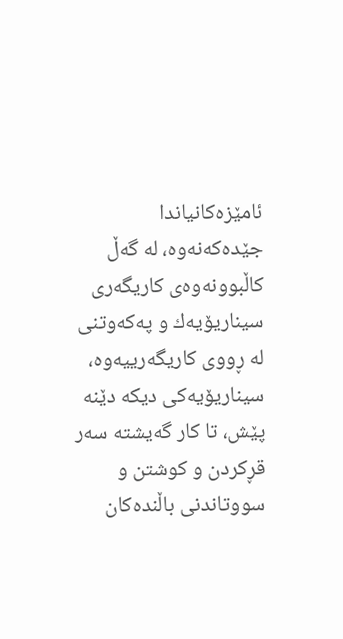ئامێزه‌كانیاندا جێده‌كه‌نه‌وه‌، له‌ گه‌ڵ‌ كاڵبوونه‌وه‌ی‌ كاریگه‌ری‌ سیناریۆیه‌ك و په‌كه‌وتنی‌ له‌ ڕووی‌ كاریگه‌رییه‌وه‌، سیناریۆیه‌كی‌ دیكه‌ دێنه‌ پێش، تا كار گه‌یشته‌ سه‌ر قڕكردن و كوشتن و سووتاندنی‌ باڵنده‌كان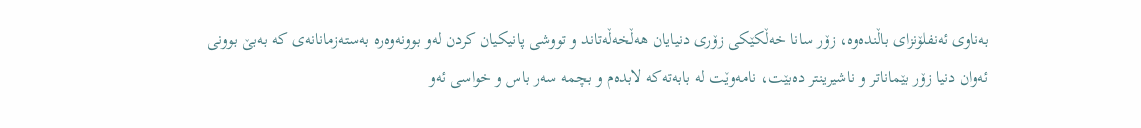به‌ناوی‌ ئه‌نفلۆنزای‌ باڵنده‌وه‌، زۆر سانا خه‌ڵكێكی‌ زۆری‌ دنیایان هه‌ڵخه‌ڵه‌تاند و تووشی‌ پانیكیان كردن له‌و بوونه‌وه‌ره‌ به‌سته‌زمانانه‌ی‌ كه ‌به‌بێ‌ بوونی‌ ئه‌وان دنیا زۆر بێماناتر و ناشیرینتر ده‌بێت، نامه‌وێت له ‌بابه‌ته‌كه‌ لابده‌م و بچمه‌ سه‌ر باس و خواسی‌ ئه‌و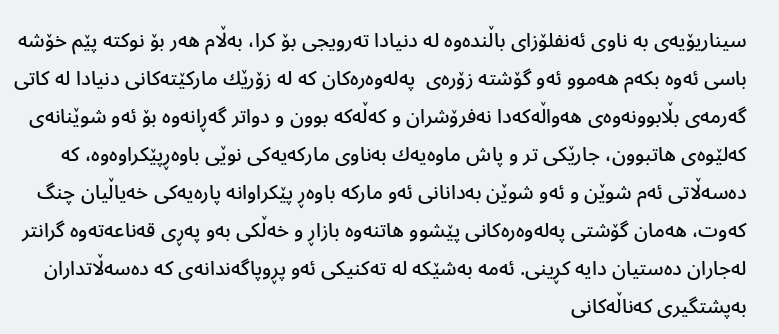سیناریۆیه‌ی‌ به‌ ناوی‌ ئه‌نفلۆزای‌ باڵنده‌وه‌ له ‌دنیادا ته‌رویجی‌ بۆ كرا، به‌ڵام هه‌ر بۆ نوكته‌ پێم خۆشه‌ باسی‌ ئه‌وه‌ بكه‌م هه‌موو ئه‌و گۆشته‌ زۆره‌ی‌  په‌له‌وه‌ره‌كان كه ‌له ‌زۆرێك ماركێته‌كانی‌ دنیادا له‌ كاتی‌ گه‌رمه‌ی‌ بڵابوونه‌وه‌ی‌ هه‌واڵه‌كه‌دا نه‌فرۆشران و كه‌ڵه‌كه‌ بوون و دواتر گه‌ڕانه‌وه‌ بۆ ئه‌و شوێنانه‌ی‌ كه‌لێوه‌ی‌ هاتبوون، جارێكی‌ تر و پاش ماوه‌یه‌ك به‌ناوی‌ ماركه‌یه‌كی‌ نوێی‌ باوه‌ڕپێكراوه‌وه‌، كه‌ ده‌سه‌ڵاتی‌ ئه‌م شوێن و ئه‌و شوێن به‌دانانی‌ ئه‌و ماركه‌ باوه‌ڕ پێكراوانه‌ پاره‌یه‌كی‌ خه‌یاڵیان چنگ كه‌وت، هه‌مان گۆشتی‌ په‌له‌وه‌ره‌كانی‌ پێشوو هاتنه‌وه‌ بازاڕ و خه‌ڵكی‌ به‌و په‌ڕی‌ قه‌ناعه‌ته‌وه‌ گرانتر له‌جاران ده‌ستیان دایه‌ كڕینی‌. ئه‌مه‌ به‌شێكه‌ له ‌ته‌كنیكی‌ ئه‌و پڕوپاگه‌ندانه‌ی‌ كه‌ ده‌سه‌ڵاتداران به‌پشتگیری‌ كه‌ناڵه‌كانی‌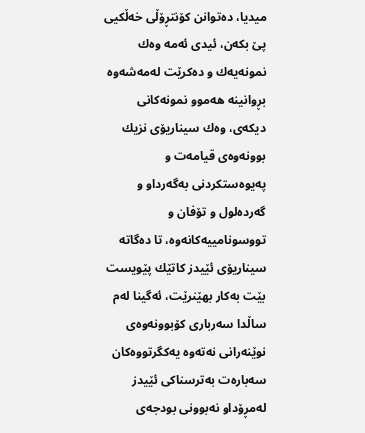میدیا، ده‌توانن كۆنتڕۆڵی‌ خه‌ڵكیی‌ پێ بكه‌ن، ئیدی‌ ئه‌مه‌ وه‌ك نمونه‌یه‌ك و ده‌كرێت له‌مه‌شه‌وه‌ بڕوانینه‌ هه‌موو نمونه‌كانی‌ دیكه‌ی‌، وه‌ك سیناریۆی‌ نزیك بوونه‌وه‌ی‌ قیامه‌ت و په‌یوه‌ستكردنی‌ به‌گه‌رداو و گه‌رده‌لول و تۆفان و تووسونامییه‌كانه‌وه‌، تا ده‌گاته‌ سیناریۆی‌ ئێیدز كاتێك پێویست بێت به‌كار بهێنرێت، ئه‌گینا له‌م ساڵدا سه‌رباری‌ كۆبوونه‌وه‌ی‌ نوێنه‌رانی‌ نه‌ته‌وه‌ یه‌كگرتووه‌كان سه‌باره‌ت به‌ترسناكی‌ ئێیدز له‌مڕۆداو نه‌بوونی‌ بودجه‌ی‌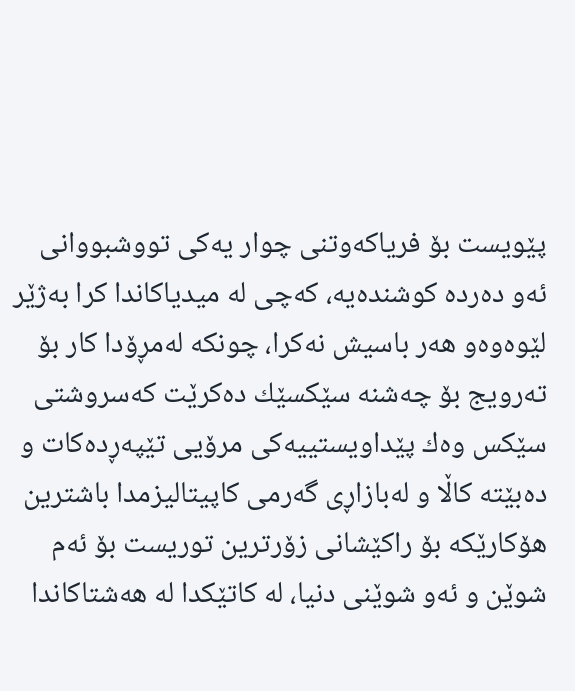پێویست بۆ فریاكه‌وتنی‌ چوار یه‌كی‌ تووشبووانی‌ ئه‌و ده‌رده‌ كوشنده‌یه‌، كه‌چی‌ له‌ میدیاكاندا كرا به‌ژێر لێوه‌وه‌و هه‌ر باسیش نه‌كرا، چونكه‌ له‌مڕۆدا كار بۆ ته‌رویج بۆ چه‌شنه‌ سێكسێك ده‌كرێت كه‌سروشتی‌ سێكس وه‌ك پێداویستییه‌كی‌ مرۆیی‌ تێپه‌ڕده‌كات و ده‌بێته‌ كاڵا و له‌بازاڕی‌ گه‌رمی‌ كاپیتالیزمدا باشترین هۆكارێكه‌ بۆ راكێشانی‌ زۆرترین توریست بۆ ئه‌م شوێن و ئه‌و شوێنی‌ دنیا، له‌ كاتێكدا له‌ هه‌شتاكاندا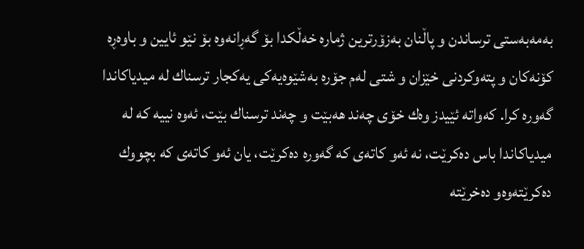به‌مه‌به‌ستی‌ ترساندن و پاڵنان به‌زۆرترین ژماره‌ خه‌ڵكدا بۆ گه‌ڕانه‌وه‌ بۆ نێو ئایین و باوه‌ڕه‌ كۆنه‌كان و پته‌وكردنی‌ خێزان و شتی‌ له‌م جۆره‌ به‌شێوه‌یه‌كی‌ یه‌كجار ترسناك له‌ میدیاكاندا گه‌وره ‌كرا. كه‌واته‌ ئێیدز وه‌ك خۆی‌ چه‌ند هه‌بێت و چه‌ند ترسناك بێت، ئه‌وه‌ نییه‌ كه ‌له‌ میدیاكاندا باس ده‌كرێت، نه‌ ئه‌و كاته‌ی‌ كه ‌گه‌وره‌ ده‌كرێت، یان ئه‌و كاته‌ی‌ كه ‌بچووك ده‌كرێته‌وه‌و ده‌خرێته‌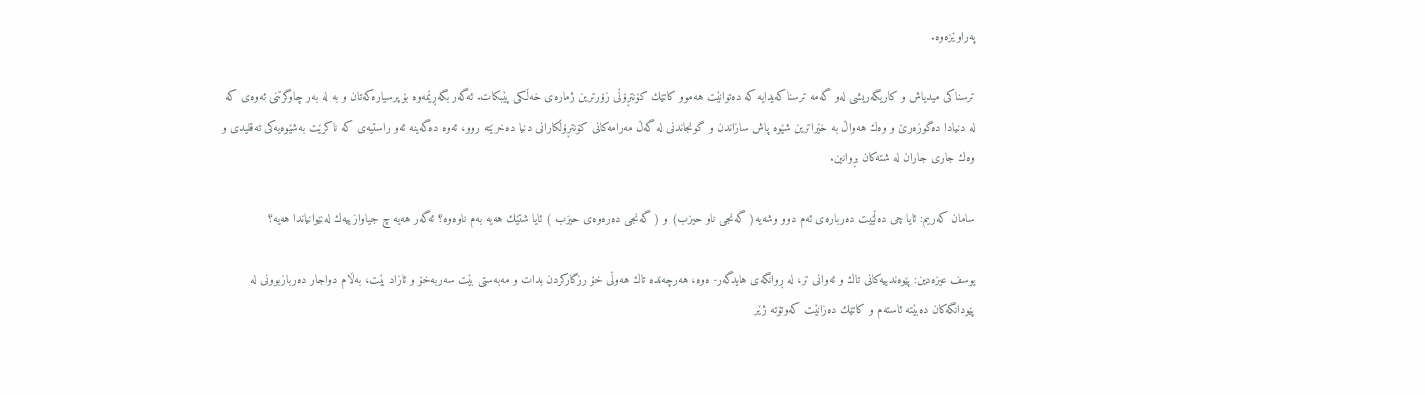په‌راوێزه‌وه‌.

ترسناكی‌ میدیاش و كاریگه‌ریشی‌ له‌و گه‌مه‌ ترسناكه‌یدایه‌ كه ‌ده‌توانێت هه‌موو كاتێك كۆنتڕۆڵی‌ زۆرترین ژماره‌ی‌ خه‌ڵكی‌ پێبكات. ئه‌گه‌ر بگه‌ڕێمه‌وه‌ بۆ پرسیاره‌كه‌تان و به ‌له‌ به‌ر چاوگرتنی‌ ئه‌وه‌ی‌ كه‌ له‌ دنیادا ده‌گوزه‌رێ‌ و وه‌ك هه‌واڵ‌ به‌ خێراترین شێوه‌ پاش سازاندن و گونجاندنی‌ له‌ گه‌ڵ‌ مه‌رامه‌كانی‌ كۆنتڕۆڵكارانی‌ دنیا ده‌خرێته‌ روو، ئه‌وه‌ ده‌گه‌ینه‌ ئه‌و راستیه‌ی‌ كه ‌ناكرێت به‌شێوه‌یه‌كی‌ ته‌قلیدی‌ و وه‌ك جاری‌ جاران له ‌شته‌كان بڕوانین.

سامان كه‌ریم: ئایا چی‌ ده‌ڵێیت ده‌رباره‌ی‌ ئه‌م دوو وشه‌یه‌( گه‌نجی‌ ناو حیزب) و ( گه‌نجی‌ ده‌ره‌وه‌ی‌ حیزب ) ئایا شتێك هه‌یه‌ به‌م ناوه‌وه‌؟ ئه‌گه‌ر هه‌یه‌ چ جیاوازییه‌ك له‌نێوانیاندا هه‌یه‌؟

یوسف عیزه‌دین: پێوه‌ندییه‌كانی‌ تاك و ئه‌وانی‌ تر، له‌ ڕوانگه‌ی‌ هایدگه‌ر- ه‌وه‌، هه‌رچه‌نده‌ تاك هه‌وڵی‌ خۆ رزگاركردن بدات و مه‌به‌ستی‌ بێت سه‌ربه‌خۆ و ئازاد بێت، به‌ڵام دواجار ده‌ربازبوونی‌ له‌ پێودانگه‌كان ده‌بێته‌ ئاسته‌م و كاتێك ده‌زانێت كه‌وتۆته‌ ژێر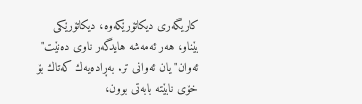كاریگه‌ری‌ دیكاتۆرێكه‌وه‌، دیكاتۆرێكی‌ بێناو، هه‌ر ئه‌مه‌شه‌ هایدگه‌ر ناوی‌ ده‌نێت" ئه‌وان" یان ئه‌وانی‌ تر. به‌ڕاده‌یه‌ك كه‌تاك بۆ خۆی‌ نابێته‌ بابه‌تی‌ بوون،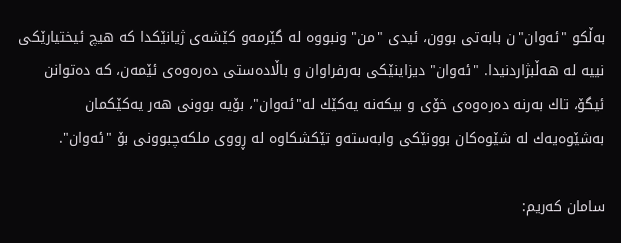به‌ڵكو "ئه‌وان"ن بابه‌تی‌ بوون، ئیدی‌ "من" ونبووه‌ له‌ گێرمه‌و كێشه‌ی‌ ژیانێكدا كه‌ هیچ ئیختیارێكی‌ نییه‌ له ‌هه‌ڵبژاردنیدا. "ئه‌وان" دیزاینێكی‌ به‌رفراوان و باڵاده‌ستی‌ ده‌ره‌وه‌ی‌ ئێمه‌ن، كه ‌ده‌توانن ئیگۆ، تاك به‌رنه‌ ده‌ره‌وه‌ی‌ خۆی‌ و بیكه‌نه‌ یه‌كێك له‌"ئه‌وان"، بۆیه‌ بوونی‌ هه‌ر یه‌كێكمان به‌شێوه‌یه‌ك له ‌شێوه‌كان بوونێكی‌ وابه‌سته‌و تێكشكاوه‌ له‌ ڕووی‌ ملكه‌چبوونی‌ بۆ "ئه‌وان".

سامان كه‌ریم: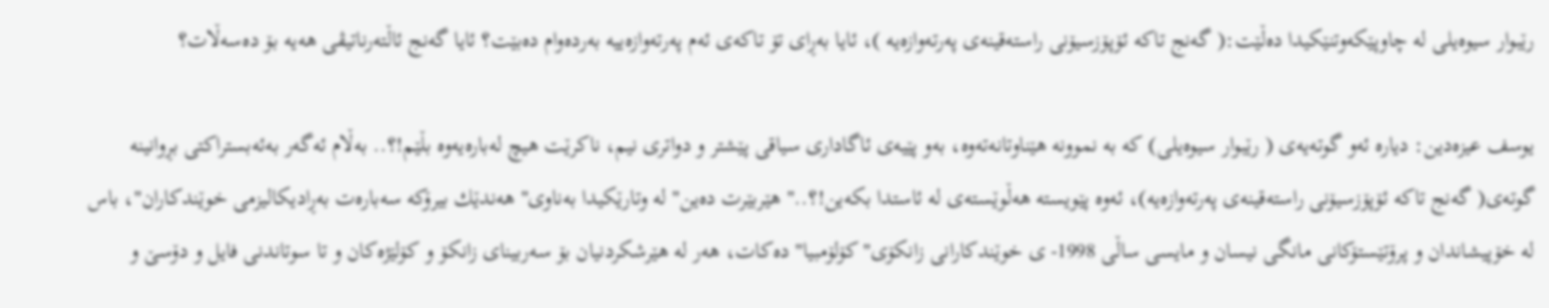رێبوار سیوه‌یلی‌ له‌ چاوپێكه‌وتنێكیدا ده‌ڵێت:( گه‌نج تاكه‌ ئۆپۆزسیۆنی‌ راسته‌قینه‌ی‌ په‌رته‌وازه‌یه‌ )، ئایا به‌ڕای‌ تۆ تاكه‌ی‌ ئه‌م په‌رته‌وازه‌ییه‌ به‌رده‌وام ده‌بێت؟ ئایا گه‌نج ئاڵته‌رناتیڤی‌ هه‌یه‌ بۆ ده‌سه‌ڵات؟

یوسف عیزه‌دین: دیاره‌ ئه‌و گوته‌یه‌ی‌ ( رێبوار سیوه‌یلی‌) كه ‌به ‌نموونه‌ هێناوتانه‌ته‌وه‌، به‌و پێیه‌ی‌ ئاگاداری‌ سیاقی‌ پێشتر و دواتری‌ نیم، ناكرێت هیچ له‌باره‌یه‌وه‌ بڵێم!؟.. به‌ڵام ئه‌گه‌ر به‌ئه‌بستراكتی‌ بڕوانینه‌ گوته‌ی‌( گه‌نج تاكه‌ ئۆپۆزسیۆنی‌ راسته‌قینه‌ی‌ په‌رته‌وازه‌یه‌)، ئه‌وه‌ پێویسته‌ هه‌ڵوێسته‌ی له ‌ئاستدا بكه‌ین!؟.." هێربێرت ده‌ین" له‌ وتارێكیدا به‌ناوی‌" هه‌ندێك بیرۆكه‌ سه‌باره‌ت به‌ڕادیكالیزمی‌ خوێندكاران"، باس له‌ خۆپیشاندان و پرۆتێستۆكانی‌ مانگی‌ نیسان و مایسی‌ ساڵی‌ 1998- ی‌ خوێندكارانی‌ زانكۆی‌"كۆلۆمبیا" ده‌كات، هه‌ر له ‌هێرشكردنیان بۆ سه‌ربینای‌ زانكۆ و كۆلێژه‌كان و تا سوتاندنی‌ فایل و دۆسێ‌ و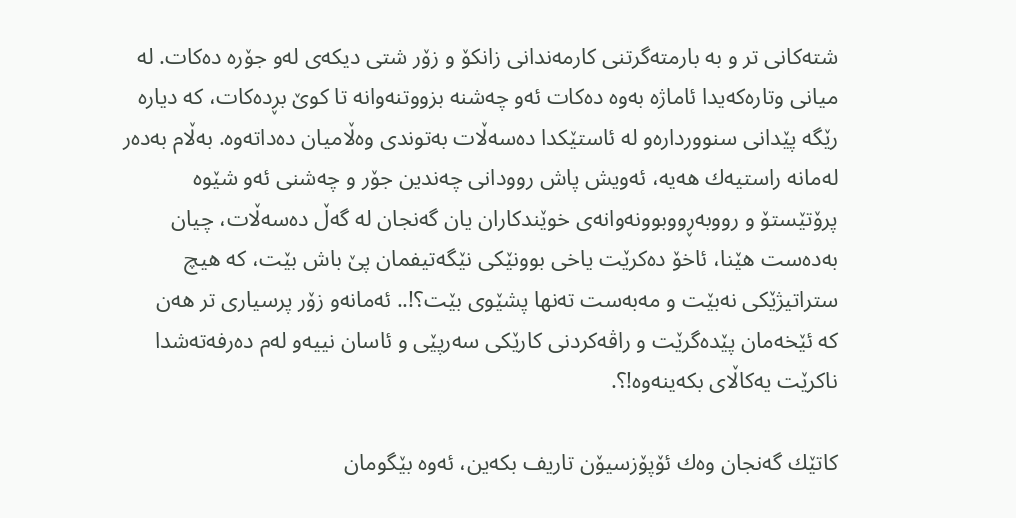شته‌كانی‌ تر و به ‌بارمته‌گرتنی‌ كارمه‌ندانی‌ زانكۆ و زۆر شتی‌ دیكه‌ی‌ له‌و جۆره‌ ده‌كات. له‌ میانی‌ وتاره‌كه‌یدا ئاماژه‌ به‌وه‌ ده‌كات ئه‌و چه‌شنه‌ بزووتنه‌وانه‌ تا كوێ‌ بڕده‌كات، كه ‌دیاره‌ رێگه‌ پێدانی‌ سنوورداره‌و له ‌ئاستێكدا ده‌سه‌ڵات به‌توندی‌ وه‌ڵامیان ده‌داته‌وه‌. به‌ڵام به‌ده‌ر له‌مانه‌ راستیه‌ك هه‌یه‌، ئه‌ویش پاش روودانی‌ چه‌ندین جۆر و چه‌شنی‌ ئه‌و شێوه‌ پرۆتێستۆ و رووبه‌ڕووبوونه‌وانه‌ی‌ خوێندكاران یان گه‌نجان له‌ گه‌ڵ‌ ده‌سه‌ڵات، چیان به‌ده‌ست هێنا، ئاخۆ ده‌كرێت یاخی بوونێكی‌ نێگه‌تیفمان پێ‌ باش بێت، كه‌ هیچ ستراتیژێكی‌ نه‌بێت و مه‌به‌ست ته‌نها پشێوی‌ بێت؟!.. ئه‌مانه‌و زۆر پرسیاری‌ تر هه‌ن كه ‌ئێخه‌مان پێده‌گرێت و راڤه‌كردنی‌ كارێكی‌ سه‌رپێی‌ و ئاسان نییه‌و له‌م ده‌رفه‌ته‌شدا ناكرێت یه‌كاڵای‌ بكه‌ینه‌وه‌!؟.

كاتێك گه‌نجان وه‌ك ئۆپۆزسیۆن تاریف بكه‌ین، ئه‌وه‌ بێگومان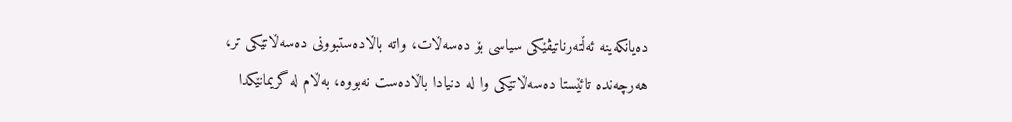ده‌یانكه‌ینه‌ ئه‌ڵته‌رناتیڤێكی‌ سیاسی‌ بۆ ده‌سه‌ڵات، واته‌ باڵاده‌ستبوونی‌ ده‌سه‌ڵاتێكی‌ تر، هه‌رچه‌نده‌ تائێستا ده‌سه‌ڵاتێكی‌ وا له ‌دنیادا باڵاده‌ست نه‌بووه‌، به‌ڵام له‌ گریمانێكدا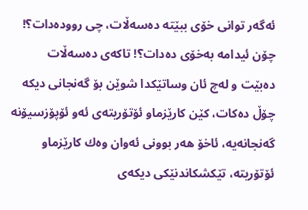ئه‌گه‌ر توانی‌ خۆی‌ ببێته‌ ده‌سه‌ڵات، چی‌ رووده‌دات؟! چۆن ئیدامه‌ به‌خۆی‌ ده‌دات؟! تاكه‌ی‌ ده‌سه‌ڵات ده‌بێت و له‌چ ئان وساتێكدا شوێن بۆ گه‌نجانی‌ دیكه‌ چۆڵ‌ ده‌كات، كێن كارێزماو ئۆتۆریته‌ی‌ ئه‌و ئۆپۆزسیۆنه‌ گه‌نجانه‌یه‌، ئاخۆ هه‌ر بوونی‌ ئه‌وان وه‌ك كارێزماو ئۆتۆریته‌، تێكشكاندنێكی‌ دیكه‌ی‌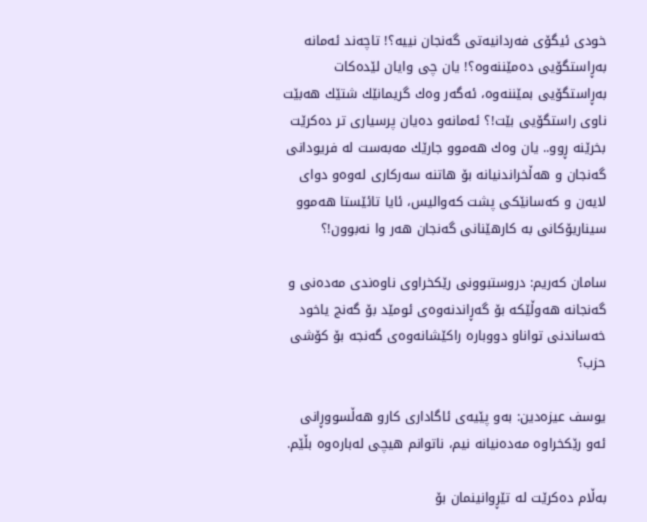خودی‌ ئیگۆی‌ فه‌ردانیه‌تی‌ گه‌نجان نییه‌؟! تاچه‌ند ئه‌مانه‌ به‌ڕاستگۆیی‌ ده‌مێننه‌وه‌؟! یان چی‌ وایان لێده‌كات به‌ڕاستگۆیی‌ بمێننه‌وه‌، ئه‌گه‌ر وه‌ك گریمانێك شتێك هه‌بێت ناوی‌ راستگۆیی‌ بێت!؟ ئه‌مانه‌و ده‌یان پرسیاری‌ تر ده‌كرێت بخرێنه‌ ڕوو.. یان وه‌ك هه‌موو جارێك مه‌به‌ست له‌ فریودانی‌ گه‌نجان و هه‌ڵخراندنیانه‌ بۆ هاتنه‌ سه‌ركاری‌ له‌وه‌و دوای‌ لایه‌ن و كه‌سانێكی‌ پشت كه‌والیس، ئایا تائێستا هه‌موو سیناریۆكانی‌ به‌ كارهێنانی‌ گه‌نجان هه‌ر وا نه‌بوون!؟

سامان كه‌ریم: دروستبوونی‌ رێكخراوی‌ ناوه‌ندی‌ مه‌ده‌نی‌ و گه‌نجانه‌ هه‌وڵێكه‌ بۆ گه‌ڕاندنه‌وه‌ی‌ ئومێد بۆ گه‌نج یاخود خه‌ساندنی‌ تواناو دووباره‌ راكێشانه‌وه‌ی‌ گه‌نجه‌ بۆ كۆشی‌ حزب؟

یوسف عیزه‌دین: به‌و پێیه‌ی‌ ئاگاداری‌ كارو هه‌ڵسووڕانی‌ ئه‌و رێكخراوه‌ مه‌ده‌نیانه‌ نیم، ناتوانم هیچی‌ له‌باره‌وه‌ بڵێم.

به‌ڵام ده‌كرێت له ‌تێڕوانینمان بۆ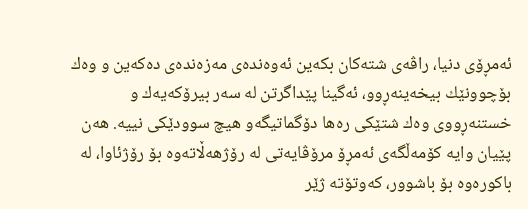ئه‌مڕۆی‌ دنیا، راڤه‌ی‌ شته‌كان بكه‌ین ئه‌وه‌نده‌ی‌ مه‌زه‌نده‌ی‌ ده‌كه‌ین و وه‌ك بۆچوونێك بیخه‌ینه‌ڕوو، ئه‌گینا پێداگرتن له‌ سه‌ر بیرۆكه‌یه‌ك و خستنه‌ڕووی‌ وه‌ك شتێكی‌ ره‌ها دۆگماتیگه‌و هیچ سوودێكی‌ نییه‌. هه‌ن پێیان وایه‌ كۆمه‌ڵگه‌ی‌ ئه‌مڕۆ مرۆڤایه‌تی‌ له‌ رۆژهه‌ڵاته‌وه‌ بۆ رۆژئاوا، له باكوره‌وه‌ بۆ باشوور، كه‌وتۆته‌ ژێر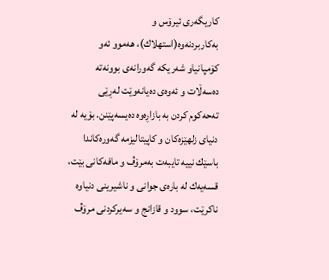كاریگه‌ری‌ ئیرۆس و به‌كاربردنه‌وه‌(استهلاك)، هه‌موو ئه‌و كۆمپانیاو شه‌ریكه‌ گه‌ورانه‌ی‌ بوونه‌ته‌ ده‌سه‌ڵات و ئه‌وه‌ی‌ ده‌یانه‌وێت له‌ڕێی‌ ته‌حه‌كوم كردن به ‌بازاڕه‌وه‌ ده‌یسه‌پێنن. بۆیه‌ له‌ دنیای‌ زلهێزه‌كان و كاپیتالیزمه‌ گه‌وره‌كاندا باسێك نییه‌ تایبه‌ت به‌مرۆڤ و مافه‌كانی‌ بێت، قسه‌یه‌ك له ‌باره‌ی‌ جوانی‌ و ناشیرینی‌ دنیاوه‌ ناكرێت، سوود و قازانج و سه‌یركردنی‌ مرۆڤ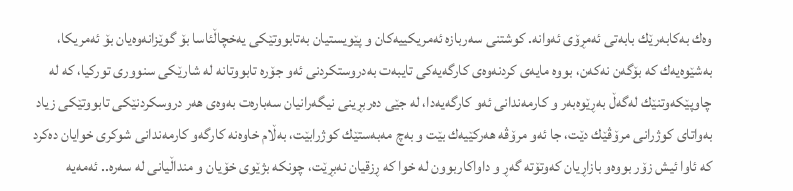وه‌ك به‌كابه‌رێك بابه‌تی‌ ئه‌مڕۆی‌ ئه‌وانه‌. كوشتنی‌ سه‌ربازه‌ ئه‌مریكییه‌كان و پێویستیان به‌تابووتێكی‌ یه‌خچاڵئاسا بۆ گوێزانه‌وه‌یان بۆ ئه‌مریكا، به‌شێوه‌یه‌ك كه‌ بۆگه‌ن نه‌كه‌ن، بووه‌ مایه‌ی‌ كردنه‌وه‌ی‌ كارگه‌یه‌كی‌ تایبه‌ت به‌دروستكردنی‌ ئه‌و جۆره‌ تابووتانه‌ له‌ شارێكی‌ سنووری‌ توركیا، كه‌ له‌ چاوپێكه‌وتنێك له‌گه‌ڵ‌ به‌ڕێوه‌به‌ر و كارمه‌ندانی‌ ئه‌و كارگه‌یه‌دا، له‌ جێی‌ ده‌ربڕینی‌ نیگه‌رانیان سه‌باره‌ت به‌وه‌ی‌ هه‌ر دروسكردنێكی‌ تابووتێكی‌ زیاد به‌واتای‌ كوژرانی‌ مرۆڤێك دێت، جا ئه‌و مرۆڤه‌ هه‌ركێیه‌ك بێت و به‌چ مه‌به‌ستێك كوژرابێت، به‌ڵام خاوه‌نه‌ كارگه‌و كارمه‌ندانی‌ شوكری‌ خوایان ده‌كرد كه ‌ئاوا ئیش زۆر بووه‌و بازاڕیان كه‌وتۆته‌ گه‌ڕ و داواكاربوون له‌ خوا كه‌ ڕزقیان نه‌بڕێت، چونكه‌ بژێوی‌ خۆیان و منداڵیانی له ‌سه‌ره‌.. ئه‌مه‌یه‌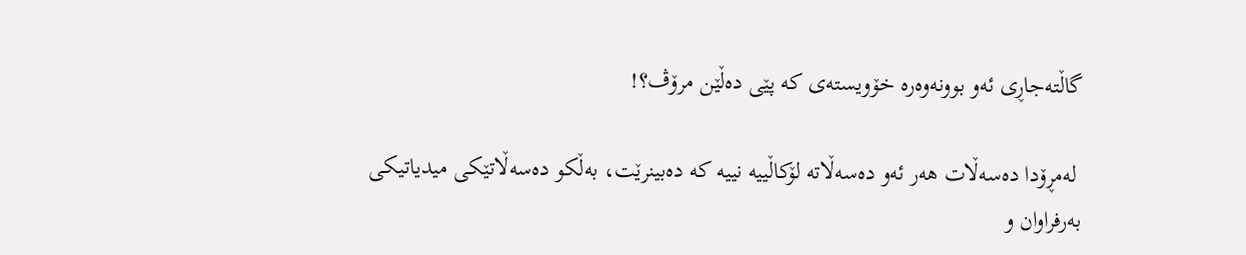گاڵته‌جاڕی‌ ئه‌و بوونه‌وه‌ره‌ خۆویسته‌ی‌ كه ‌پێی‌ ده‌ڵێن مرۆڤ؟!

 له‌مڕۆدا ده‌سه‌ڵات هه‌ر ئه‌و ده‌سه‌ڵاته‌ لۆكاڵییه‌ نییه‌ كه ‌ده‌بینرێت، به‌ڵكو ده‌سه‌ڵاتێكی‌ میدیاتیكی‌ به‌رفراوان و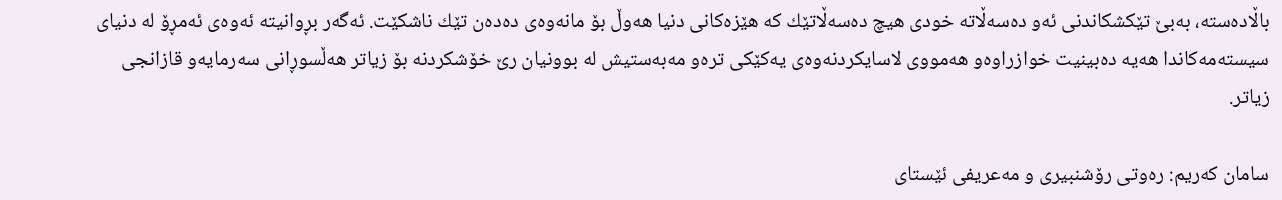باڵاده‌سته‌، به‌بێ‌ تێكشكاندنی‌ ئه‌و ده‌سه‌ڵاته‌ خودی‌ هیچ ده‌سه‌ڵاتێك كه ‌هێزه‌كانی‌ دنیا هه‌وڵ‌ بۆ مانه‌وه‌ی‌ ده‌ده‌ن تێك ناشكێت. ئه‌گه‌ر بڕوانیته‌ ئه‌وه‌ی‌ ئه‌مڕۆ له‌ دنیای‌ سیسته‌مه‌كاندا هه‌یه‌ ده‌بینیت خوازراوه‌و هه‌مووی‌ لاسایكردنه‌وه‌ی‌ یه‌كێكی‌ تره‌و مه‌به‌ستیش له ‌بوونیان رێ‌ خۆشكردنه‌ بۆ زیاتر هه‌ڵسوڕانی‌ سه‌رمایه‌و قازانجی‌ زیاتر.

سامان كه‌ریم: ره‌وتی‌ رۆشنبیری‌ و مه‌عریفی‌ ئێستای‌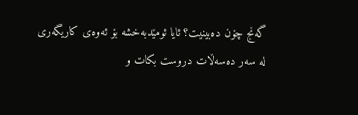گه‌نج چۆن ده‌بینیت؟ ئایا ئومێدبه‌خشه‌ بۆ ئه‌وه‌ی‌ كاریگه‌ری‌ له ‌سه‌ر ده‌سه‌ڵات دروست بكات و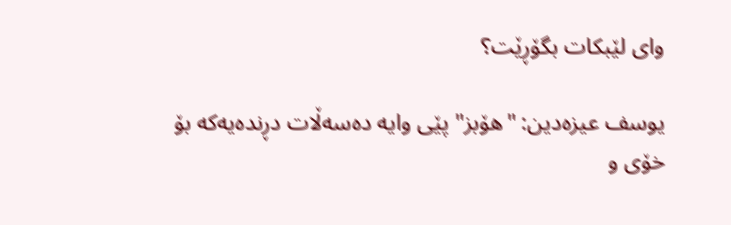وای‌ لێبكات بگۆڕێت؟

یوسف عیزه‌دین: "هۆبز" پێی‌ وایه‌ ده‌سه‌ڵات دڕنده‌یه‌كه‌ بۆ خۆی‌ و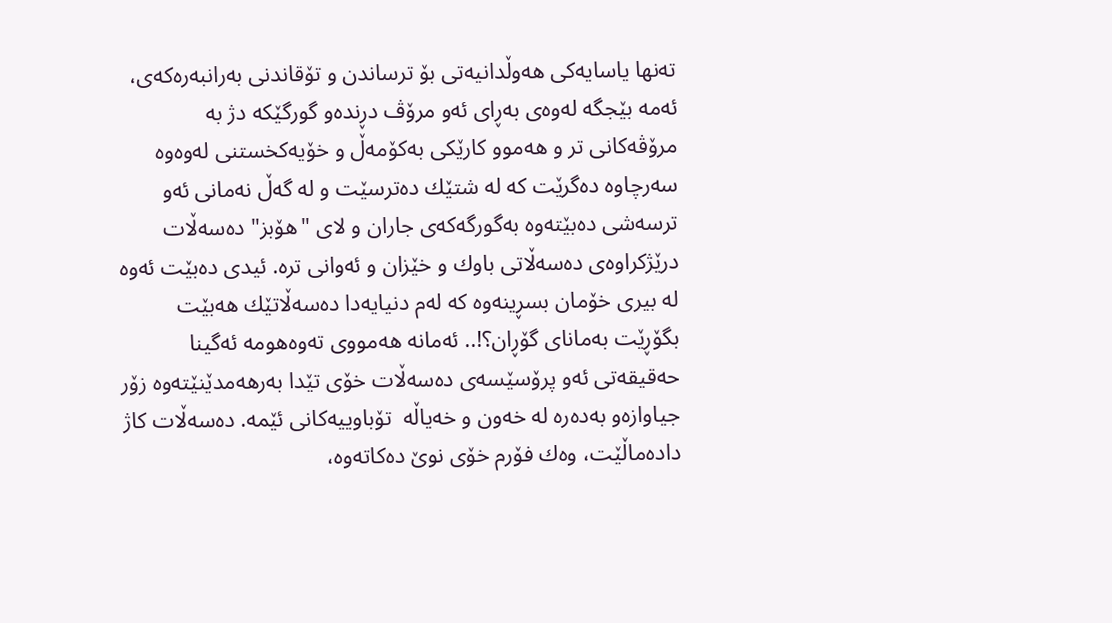ته‌نها یاسایه‌كی‌ هه‌وڵدانیه‌تی‌ بۆ ترساندن و تۆقاندنی‌ به‌رانبه‌ره‌كه‌ی‌، ئه‌مه‌ بێجگه‌ له‌وه‌ی‌ به‌ڕای‌ ئه‌و مرۆڤ دڕنده‌و گورگێكه‌ دژ به‌ مرۆڤه‌كانی‌ تر و هه‌موو كارێكی‌ به‌كۆمه‌ڵ‌ و خۆیه‌كخستنی‌ له‌وه‌وه‌ سه‌رچاوه‌ ده‌گرێت كه ‌له‌ شتێك ده‌ترسێت و له‌ گه‌ڵ‌ نه‌مانی‌ ئه‌و ترسه‌شی‌ ده‌بێته‌وه‌ به‌گورگه‌كه‌ی‌ جاران و لای‌ "هۆبز" ده‌سه‌ڵات درێژكراوه‌ی‌ ده‌سه‌ڵاتی‌ باوك و خێزان و ئه‌وانی‌ تره‌. ئیدی‌ ده‌بێت ئه‌وه‌ له بیری‌ خۆمان بسڕینه‌وه‌ كه ‌له‌م دنیایه‌دا ده‌سه‌ڵاتێك هه‌بێت بگۆڕێت به‌مانای‌ گۆڕان؟!.. ئه‌مانه‌ هه‌مووی‌ ته‌وه‌هومه‌ ئه‌گینا حه‌قیقه‌تی‌ ئه‌و پرۆسێسه‌ی‌ ده‌سه‌ڵات خۆی‌ تێدا به‌رهه‌مدێنێته‌وه‌ زۆر جیاوازه‌و به‌ده‌ره‌ له ‌خه‌ون و خه‌یاڵه‌  تۆباوییه‌كانی‌ ئێمه‌. ده‌سه‌ڵات كاژ داده‌ماڵێت، وه‌ك فۆرم خۆی‌ نوێ‌ ده‌كاته‌وه‌،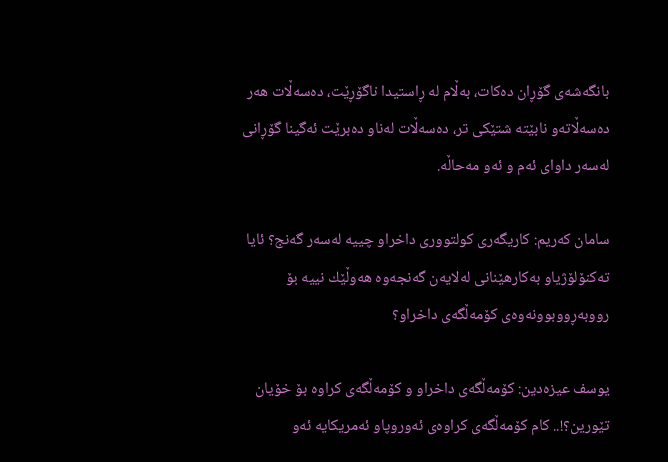بانگه‌شه‌ی‌ گۆڕان ده‌كات، به‌ڵام له ‌ڕاستیدا ناگۆڕێت، ده‌سه‌ڵات هه‌ر ده‌سه‌ڵاته‌و نابێته‌ شتێكی‌ تر، ده‌سه‌ڵات له‌ناو ده‌برێت ئه‌گینا گۆڕانی‌ له‌سه‌ر داوای‌ ئه‌م و ئه‌و مه‌حاڵه‌.

سامان كه‌ریم: كاریگه‌ری‌ كولتووری‌ داخراو چییه‌ له‌سه‌ر گه‌نج؟ ئایا ته‌كنۆلۆژیاو به‌كارهێنانی‌ له‌لایه‌ن گه‌نجه‌وه‌ هه‌وڵێك نییه‌ بۆ رووبه‌ڕووبوونه‌وه‌ی‌ كۆمه‌ڵگه‌ی‌ داخراو؟

یوسف عیزه‌دین: كۆمه‌ڵگه‌ی‌ داخراو و كۆمه‌ڵگه‌ی‌ كراوه‌ بۆ خۆیان تێورین؟!.. كام كۆمه‌ڵگه‌ی‌ كراوه‌ی‌ ئه‌وروپاو ئه‌مریكایه‌ ئه‌و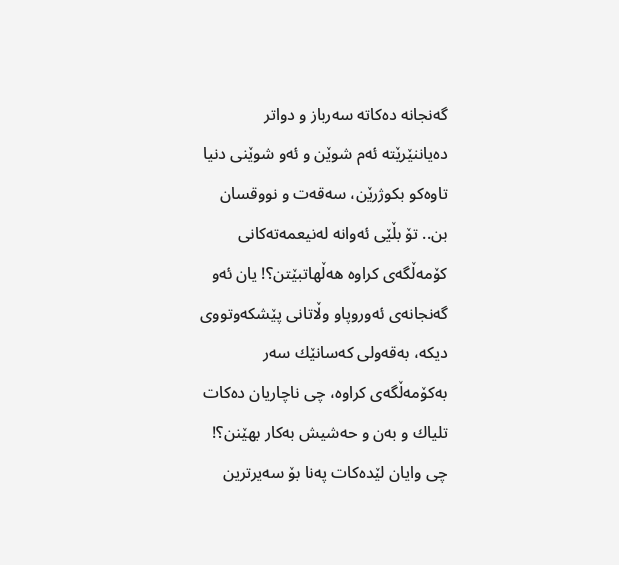گه‌نجانه‌ ده‌كاته‌ سه‌رباز و دواتر ده‌یاننێرێته‌ ئه‌م شوێن و ئه‌و شوێنی‌ دنیا تاوه‌كو بكوژرێن، سه‌قه‌ت و نووقسان بن.. تۆ بڵێی‌ ئه‌وانه‌ له‌نیعمه‌ته‌كانی‌ كۆمه‌ڵگه‌ی‌ كراوه‌ هه‌ڵهاتبێتن؟! یان ئه‌و گه‌نجانه‌ی‌ ئه‌وروپاو وڵاتانی‌ پێشكه‌وتووی‌ دیكه‌، به‌قه‌ولی‌ كه‌سانێك سه‌ر به‌كۆمه‌ڵگه‌ی‌ كراوه‌، چی‌ ناچاریان ده‌كات تلیاك و به‌ن و حه‌شیش به‌كار بهێنن؟! چی‌ وایان لێده‌كات په‌نا بۆ سه‌یرترین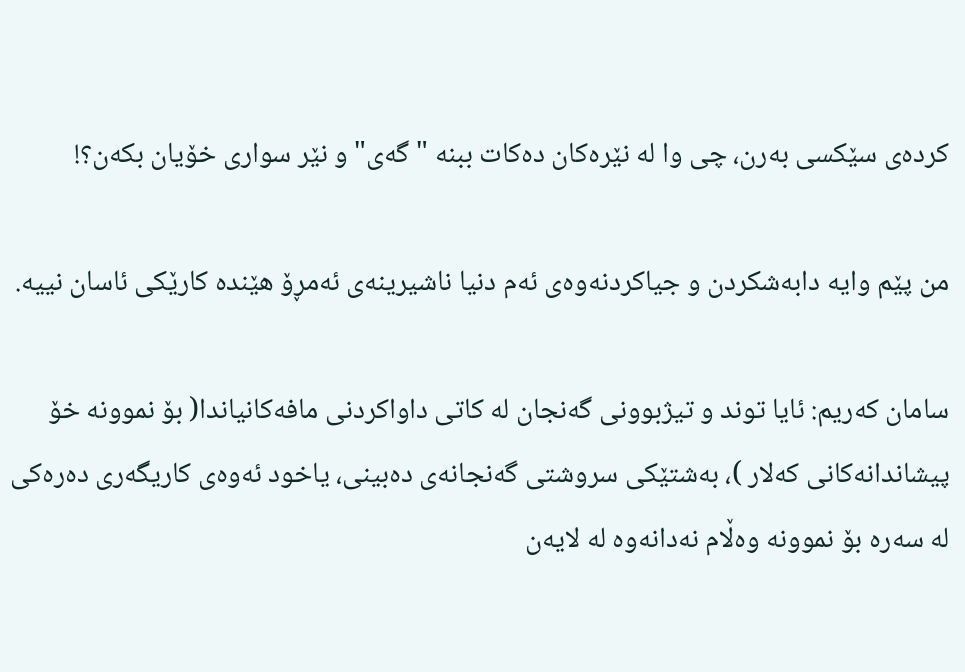كرده‌ی‌ سێكسی‌ به‌رن، چی‌ وا له‌ نێره‌كان ده‌كات ببنه‌ "گه‌ی‌" و نێر سواری‌ خۆیان بكه‌ن؟!

من پێم وایه‌ دابه‌شكردن و جیاكردنه‌وه‌ی‌ ئه‌م دنیا ناشیرینه‌ی‌ ئه‌مڕۆ هێنده‌ كارێكی‌ ئاسان نییه‌.

سامان كه‌ریم: ئایا توند و تیژبوونی‌ گه‌نجان له‌ كاتی‌ داواكردنی‌ مافه‌كانیاندا( بۆ نموونه‌ خۆ پیشاندانه‌كانی‌ كه‌لار )، به‌شتێكی‌ سروشتی‌ گه‌نجانه‌ی‌ ده‌بینی‌، یاخود ئه‌وه‌ی‌ كاریگه‌ری‌ ده‌ره‌كی‌ له‌ سه‌ره‌ بۆ نموونه‌ وه‌ڵام نه‌دانه‌وه‌ له‌ لایه‌ن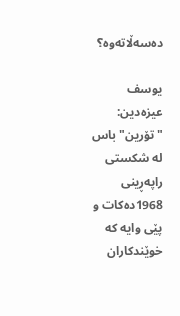ده‌سه‌ڵاته‌وه‌؟

یوسف عیزه‌دین:  "تۆرین" باس له ‌شكستی‌ راپه‌ڕینی‌ 1968ده‌كات و پێی‌ وایه‌ كه‌ خوێندكاران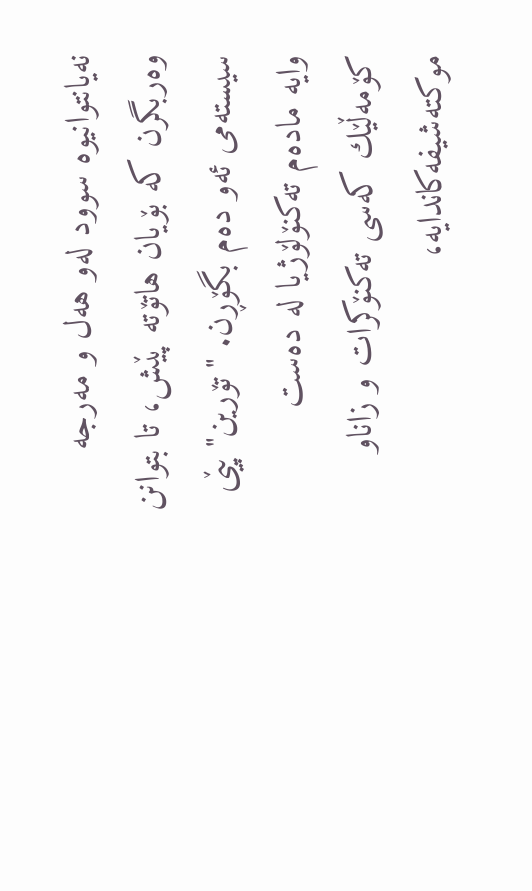نه‌یانتوانیوه‌ سوود له‌و هه‌ل و مه‌رجه‌ وه‌ربگرن كه ‌بۆیان هاتۆته‌ پێش، تا بتوانن سیسته‌می‌ ئه‌و ده‌م بگۆڕن. "تۆرین" پێی‌ وایه‌ ماده‌م ته‌كنۆلۆژیا له‌ ده‌ست كۆمه‌ڵێك كه‌سی‌ ته‌كنۆكرات و زاناو موكته‌شیفه‌كاندایه‌،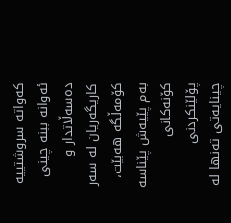كه‌واته‌ سروشتییه‌ ئه‌وانه‌ ببنه‌ چینی‌ ده‌سه‌ڵاتدار و كاریگه‌ریان له‌ سه‌ر كۆمه‌ڵگه‌ هه‌بێت، به‌م پێیه‌ش پێناسه‌ كۆنه‌كانی‌ پۆلێنكردنی‌ چینایه‌تی‌ ته‌نها له‌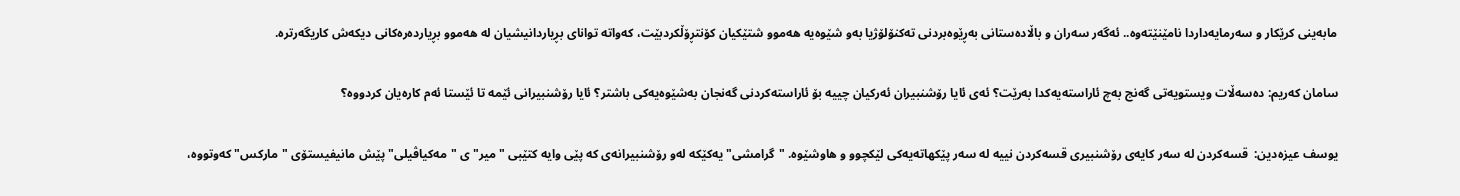مابه‌ینی‌ كرێكار و سه‌رمایه‌داردا نامێنێته‌وه‌.. ئه‌گه‌ر سه‌ران و باڵاده‌ستانی‌ به‌ڕێوه‌بردنی‌ ته‌كنۆلۆژیا به‌و شێوه‌یه‌ هه‌موو شتێكیان كۆنتڕۆڵكردبێت، كه‌واته‌ توانای‌ بڕیاردانیشیان له‌ هه‌موو بڕیارده‌ره‌كانی‌ دیكه‌ش كاریگه‌رتره‌.

سامان كه‌ریم: ده‌سه‌ڵات ویستویه‌تی‌ گه‌نج به‌چ ئاراسته‌یه‌كدا به‌رێت؟ ئه‌ی‌ ئایا رۆشنبیران ئه‌ركیان چییه‌ بۆ ئاراسته‌كردنی‌ گه‌نجان به‌شێوه‌یه‌كی‌ باشتر؟ ئایا رۆشنبیرانی‌ ئێمه‌ تا ئێستا ئه‌م كاره‌یان كردووه‌؟

یوسف عیزه‌دین:  قسه‌كردن له‌ سه‌ر كایه‌ی‌ رۆشنبیری‌ قسه‌كردن نییه‌ له‌ سه‌ر پێكهاته‌یه‌كی‌ لێكچوو و هاوشێوه‌. "گرامشی‌" یه‌كێكه‌ له‌و رۆشنبیرانه‌ی‌ كه ‌پێی‌ وایه‌ كتێبی‌ "میر" ی‌ "مه‌كیاڤیلی‌" پێش مانیفیستۆی‌ "ماركس" كه‌وتووه‌،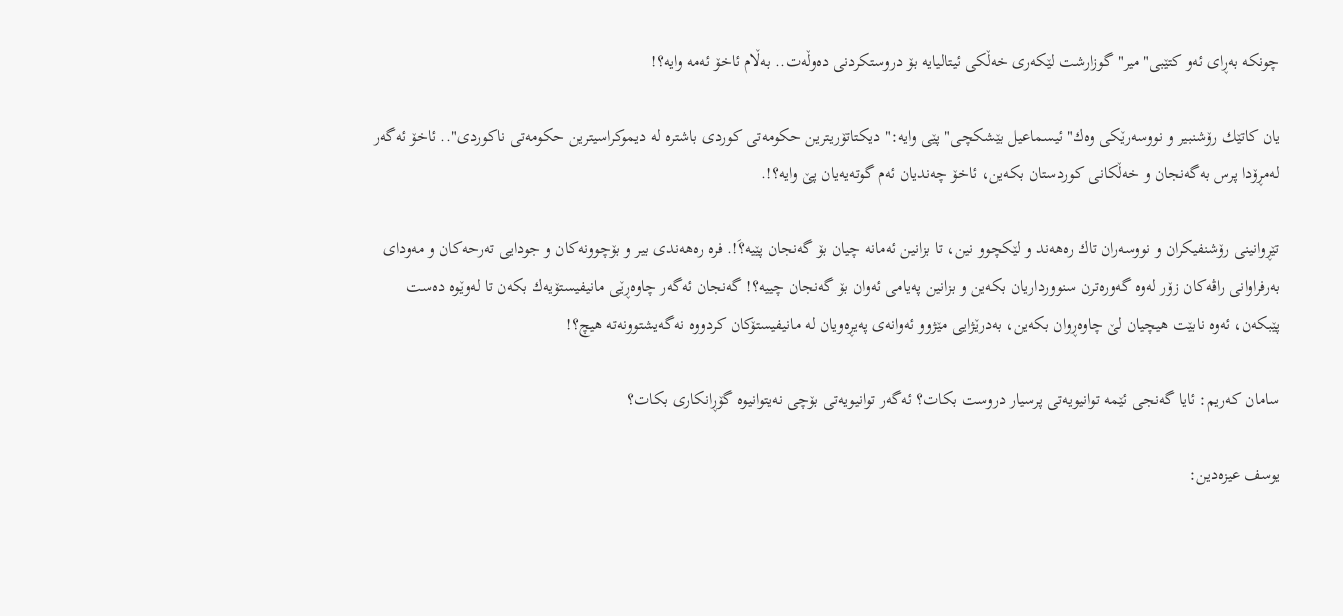چونكه‌ به‌ڕای‌ ئه‌و كتێبی‌"میر" گوزارشت لێكه‌ری‌ خه‌ڵكی‌ ئیتالیایه‌ بۆ دروستكردنی‌ ده‌وڵه‌ت.. به‌ڵام ئاخۆ ئه‌مه‌ وایه‌؟!

یان كاتێك رۆشنبیر و نووسه‌رێكی‌ وه‌ك" ئیسماعیل بێشكچی‌" پێی‌ وایه‌:" دیكتاتۆریترین حكومه‌تی‌ كوردی‌ باشتره‌ له‌ دیموكراسیترین حكومه‌تی‌ ناكوردی‌".. ئاخۆ ئه‌گه‌ر له‌مڕۆدا پرس به‌گه‌نجان و خه‌ڵكانی‌ كوردستان بكه‌ین، ئاخۆ چه‌ندیان ئه‌م گوته‌یه‌یان پێ‌ وایه‌؟!.

تێڕوانینی‌ رۆشنفیكران و نووسه‌ران تاك ره‌هه‌ند و لێكچوو نین، تا بزانین ئه‌مانه‌ چیان بۆ گه‌نجان پێیه‌؟َ!. فره‌ ره‌هه‌ندی‌ بیر و بۆچوونه‌كان و جودایی‌ ته‌رحه‌كان و مه‌ودای‌ به‌رفراوانی‌ راڤه‌كان زۆر له‌وه‌ گه‌وره‌ترن سنوورداریان بكه‌ین و بزانین په‌یامی‌ ئه‌وان بۆ گه‌نجان چییه‌؟! گه‌نجان ئه‌گه‌ر چاوه‌ڕێی‌ مانیفیستۆیه‌ك بكه‌ن تا له‌وێوه‌ ده‌ست پێبكه‌ن، ئه‌وه‌ نابێت هیچیان لێ‌ چاوه‌ڕوان بكه‌ین، به‌درێژایی‌ مێژوو ئه‌وانه‌ی‌ په‌یڕه‌ویان له ‌مانیفیستۆكان كردووه‌ نه‌گه‌یشتوونه‌ته‌ هیچ؟!

سامان كه‌ریم: ئایا گه‌نجی‌ ئێمه‌ توانیویه‌تی‌ پرسیار دروست بكات؟ ئه‌گه‌ر توانیویه‌تی‌ بۆچی‌ نه‌یتوانیوه‌ گۆڕانكاری‌ بكات؟

یوسف عیزه‌دین: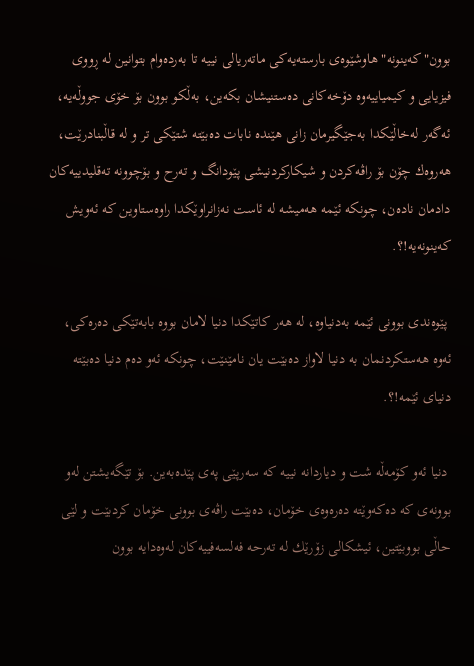بوون"كه‌ینونه‌" هاوشێوه‌ی‌ بارسته‌یه‌كی‌ ماته‌ریالی‌ نییه‌ تا به‌رده‌وام بتوانین له ‌ڕووی‌ فیزیایی‌ و كیمیاییه‌وه‌ دۆخه‌كانی‌ ده‌ستنیشان بكه‌ین، به‌ڵكو بوون بۆ خۆی‌ جووڵه‌یه‌، ئه‌گه‌ر له‌خاڵێكدا به‌جێگیرمان زانی‌ هێنده‌ نابات ده‌بێته‌ شتێكی‌ تر و له ‌قاڵبنادرێت، هه‌روه‌ك چۆن بۆ راڤه‌كردن و شیكاركردنیشی‌ پێودانگ و ته‌رح و بۆچوونه‌ ته‌قلیدییه‌كان دادمان ناده‌ن، چونكه‌ ئێمه‌ هه‌میشه‌ له‌ ئاست نه‌زانراوێكدا راوه‌ستاوین كه ئه‌ویش كه‌ینونه‌یه‌!؟.

 پێوه‌ندی‌ بوونی‌ ئێمه‌ به‌دنیاوه‌، له ‌هه‌ر كاتێكدا دنیا لامان بووه‌ بابه‌تێكی‌ ده‌ره‌كی‌، ئه‌وه‌ هه‌ستكردنمان به ‌دنیا لاواز ده‌بێت یان نامێنێت، چونكه‌ ئه‌و ده‌م دنیا ده‌بێته‌ دنیای‌ ئێمه‌!؟.

 دنیا ئه‌و كۆمه‌ڵه‌ شت و دیاردانه‌ نییه‌ كه ‌سه‌رپێی‌ په‌ی‌ پێده‌به‌ین. بۆ تێگه‌یشتن له‌و بوونه‌ی‌ كه ‌ده‌كه‌وێته‌ ده‌ره‌وه‌ی‌ خۆمان، ده‌بێت راڤه‌ی‌ بوونی‌ خۆمان كردبێت و لێی‌ حاڵی‌ بووبێتین، ئیشكالی زۆرێك له‌ ته‌رحه‌ فه‌لسه‌فییه‌كان له‌وه‌دایه‌ بوون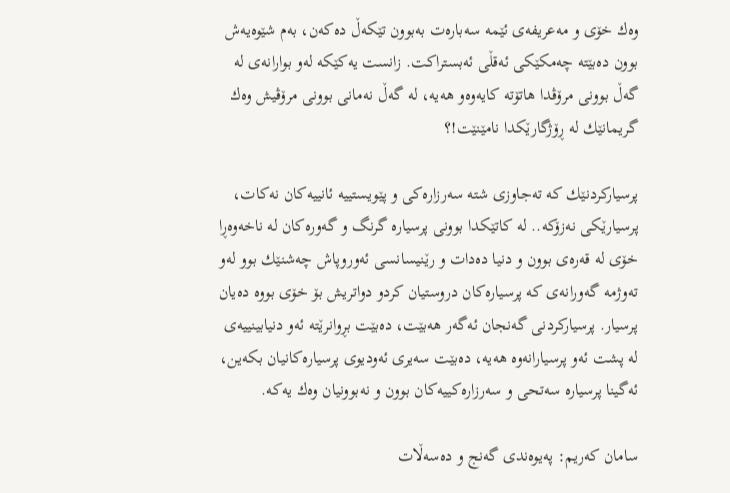وه‌ك خۆی‌ و مه‌عریفه‌ی‌ ئێمه‌ سه‌باره‌ت به‌بوون تێكه‌ڵ‌ ده‌كه‌ن، به‌م شێوه‌یه‌ش بوون ده‌بێته‌ چه‌مكێكی‌ ئه‌قڵی‌ ئه‌بستراكت. زانست یه‌كێكه‌ له‌و بوارانه‌ی‌ له‌ گه‌ڵ بوونی‌ مرۆڤدا هاتۆته‌ كایه‌وه‌و هه‌یه‌، له ‌گه‌ڵ نه‌مانی‌ بوونی‌ مرۆڤیش وه‌ك گریمانێك له‌ ڕۆژگارێكدا نامێنێت!؟

پرسیاركردنێك كه ‌ته‌جاوزی‌ شته‌ سه‌رزاره‌كی‌ و پێویستییه‌ ئانییه‌كان نه‌كات، پرسیارێكی‌ نه‌زۆكه‌.. له‌ كاتێكدا بوونی‌ پرسیاره‌ گرنگ و گه‌وره‌كان له ‌ناخه‌وه‌ڕا خۆی‌ له ‌قه‌ره‌ی‌ بوون و دنیا ده‌دات و رێنیسانسی‌ ئه‌وروپاش چه‌شنێك بوو له‌و ته‌وژمه‌ گه‌ورانه‌ی‌ كه ‌پرسیاره‌كان دروستیان كردو دواتریش بۆ خۆی‌ بووه‌ ده‌یان پرسیار. پرسیاركردنی‌ گه‌نجان ئه‌گه‌ر هه‌بێت، ده‌بێت بڕوانرێته‌ ئه‌و دنیابینییه‌ی‌ له ‌پشت ئه‌و پرسیارانه‌وه‌ هه‌یه‌، ده‌بێت سه‌یری‌ ئه‌ودیوی‌ پرسیاره‌كانیان بكه‌ین، ئه‌گینا پرسیاره‌ سه‌تحی‌ و سه‌رزاره‌كییه‌كان بوون و نه‌بوونیان وه‌ك یه‌كه‌.

سامان كه‌ریم: په‌یوه‌ندی‌ گه‌نج و ده‌سه‌ڵات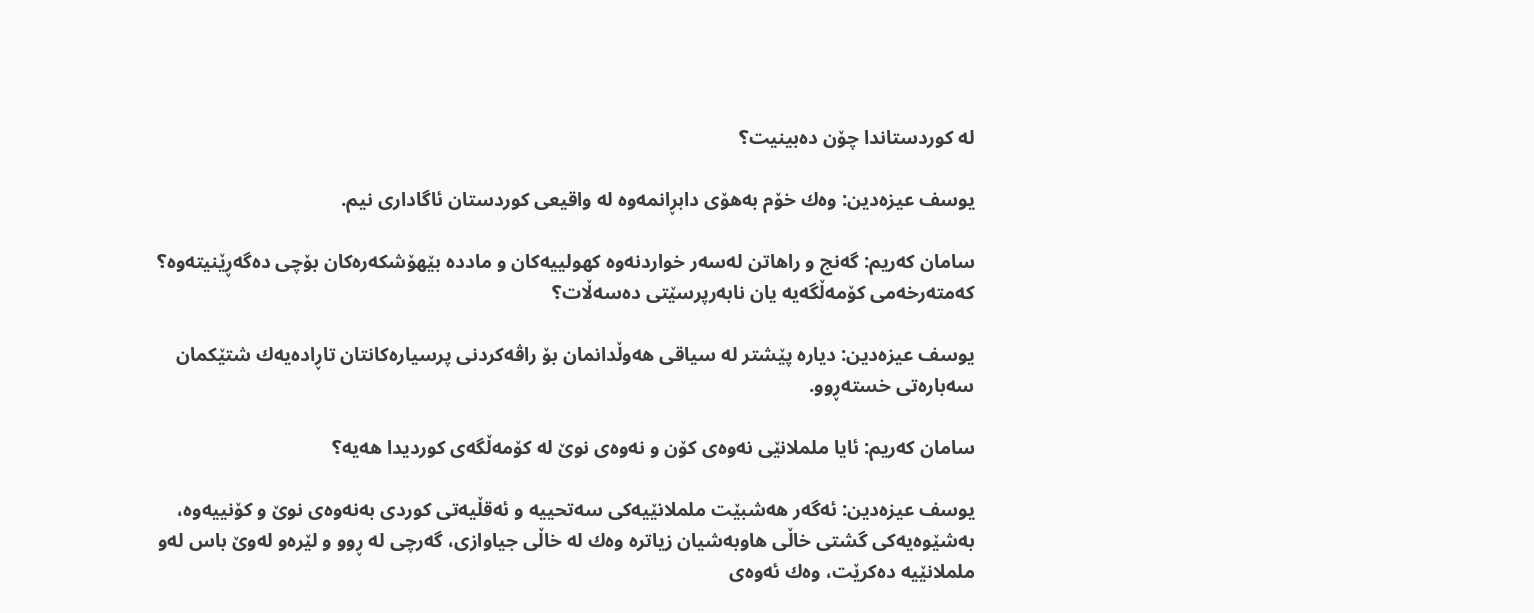له ‌كوردستاندا چۆن ده‌بینیت؟

یوسف عیزه‌دین: وه‌ك خۆم به‌هۆی‌ دابڕانمه‌وه‌ له ‌واقیعی‌ كوردستان ئاگاداری‌ نیم.

سامان كه‌ریم: گه‌نج و راهاتن له‌سه‌ر خواردنه‌وه‌ كهولییه‌كان و مادده‌ بێهۆشكه‌ره‌كان بۆچی‌ ده‌گه‌ڕێنیته‌وه‌؟ كه‌مته‌رخه‌می‌ كۆمه‌ڵگه‌یه‌ یان نابه‌رپرسێتی‌ ده‌سه‌ڵات؟

یوسف عیزه‌دین: دیاره‌ پێشتر له ‌سیاقی‌ هه‌وڵدانمان بۆ راڤه‌كردنی‌ پرسیاره‌كانتان تاڕاده‌یه‌ك شتێكمان سه‌باره‌تی‌ خسته‌ڕوو.

سامان كه‌ریم: ئایا ململانێی‌ نه‌وه‌ی‌ كۆن و نه‌وه‌ی‌ نوێ‌ له‌ كۆمه‌ڵگه‌ی‌ كوردیدا هه‌یه‌؟

یوسف عیزه‌دین: ئه‌گه‌ر هه‌شبێت ململانێیه‌كی‌ سه‌تحییه‌ و ئه‌قڵیه‌تی‌ كوردی‌ به‌نه‌وه‌ی‌ نوێ‌ و كۆنییه‌وه‌، به‌شێوه‌یه‌كی‌ گشتی‌ خاڵی‌ هاوبه‌شیان زیاتره‌ وه‌ك له ‌خاڵی‌ جیاوازی‌، گه‌رچی‌ له ‌ڕوو و لێره‌و له‌وێ‌ باس له‌و ململانێیه‌ ده‌كرێت، وه‌ك ئه‌وه‌ی‌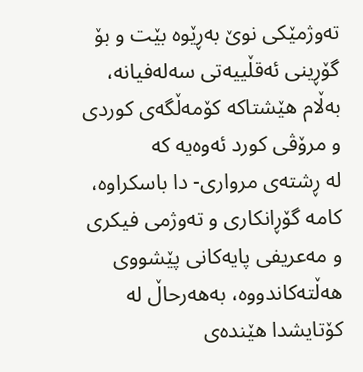ته‌وژمێكی‌ نوێ‌ به‌ڕێوه‌ بێت و بۆ گۆڕینی‌ ئه‌قڵییه‌تی‌ سه‌له‌فیانه‌، به‌ڵام هێشتاكه‌ كۆمه‌ڵگه‌ی‌ كوردی‌ و مرۆڤی‌ كورد ئه‌وه‌یه‌ كه‌ له ‌ڕشته‌ی‌ مرواری‌- دا باسكراوه‌، كامه‌ گۆڕانكاری‌ و ته‌وژمی‌ فیكری‌ و مه‌عریفی‌ پایه‌كانی‌ پێشووی‌ هه‌ڵته‌كاندووه‌، به‌هه‌رحاڵ‌ له‌ كۆتایشدا هێنده‌ی‌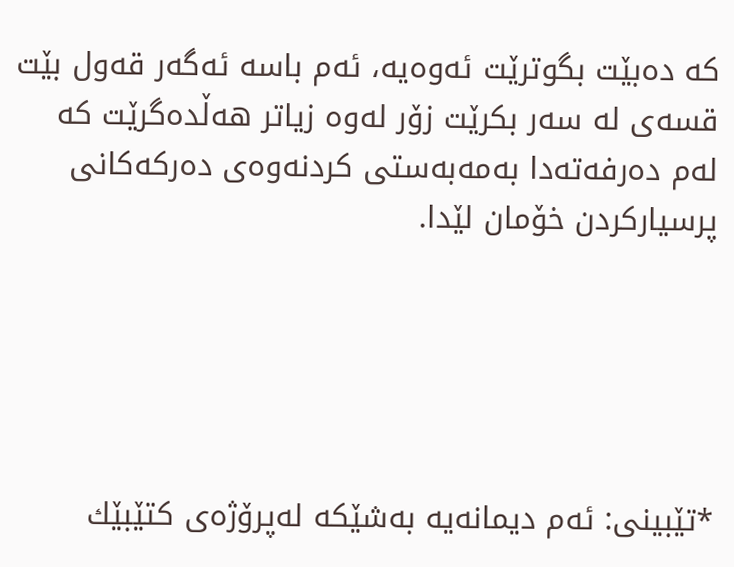كه ‌ده‌بێت بگوترێت ئه‌وه‌یه‌، ئه‌م باسه‌ ئه‌گه‌ر قه‌ول بێت قسه‌ی‌ له ‌سه‌ر بكرێت زۆر له‌وه‌ زیاتر هه‌ڵده‌گرێت كه‌ له‌م ده‌رفه‌ته‌دا به‌مه‌به‌ستی‌ كردنه‌وه‌ی‌ ده‌ركه‌كانی‌ پرسیاركردن خۆمان لێدا.





*تێبینی‌: ئه‌م دیمانه‌یه‌ به‌شێكه‌ له‌پرۆژه‌ی‌ كتێبێك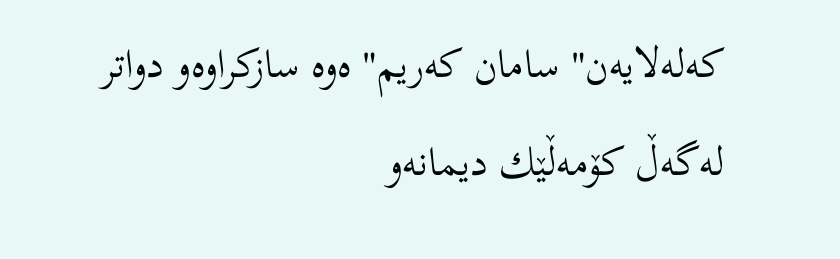كه‌له‌لایه‌ن" سامان كه‌ریم" ه‌وه‌ سازكراوه‌و دواتر له‌گه‌ڵ‌ كۆمه‌ڵێك دیمانه‌و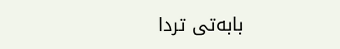بابه‌تی‌ تردا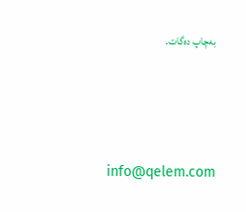به‌چاپ ده‌گات.




info@qelem.com